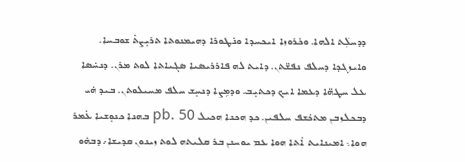ܕܕܚܠܲܬ ܐܠܗܐ. ܘܟ̇ܪܘܙܐ ܐܝܟܚܕܐ ܘܢ̇ܛܘܪܐ ܕܗܝܡܢܘܬܐ ܬܪܝ̣ܨܬ̇ ܫܘܒܚܐ. ܘܐܝܙܓܕܐ ܕܚܠܦ ܢܦܫ̈ܬܢ. ܕܐܝܬ ܠܗ ܦܐܪܪܝܣܝܐ ܣܓܝܐܬܐ ܠܘܬ ܡܪܢ. ܕܢܚ̇ܣܐ ܥܠ ܚܛܗ̈ܐ ܕܥܡܐ ܐܝܟ ܕܟܬܝ̣ܒ. ܘܕܡܹܨܐ ܕܢܚ̣ܫ ܚܠܦ ܡܚܝܠܘܬܢ. ܒܝܕ ܗ̇ܝ ܕܒܟܠܙܒܢ ܡܬܟ̇ܫܦ ܚܠܦܝܢ. ܟܕ ܗܟܢܐ ܗܟܝܠ pb. 50 ܒܗܢܐ ܟܢܘ̣ܫܝܐ ܥ̇ܡܪ ܗܘܐ܆ ܐܡܝܢܐܝܬ ܐ̇ܬܐ ܗܘܐ ܥܡ ܝܘܚܢܢ ܒܪ ܩܠܝܬܗ ܠܘܬ ܙܝܢܘܢ ܩܕܝܫܐ܇ ܕܒܗ̇ܘ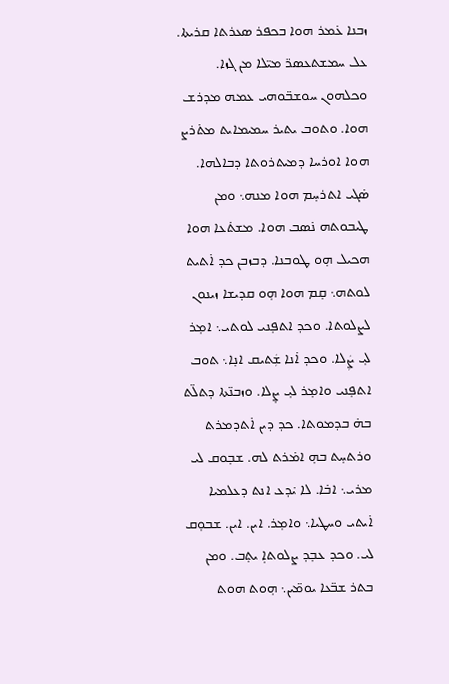ܙܒܢܐ ܥ̇ܡܪ ܗܘܐ ܒܟܦܪ ܣܥܪܬܐ ܩܪܝܬܐ. ܥܠ ܚܡܫܬܥܣܪ̈ ܡܝ̈ܠܐ ܡܢ ܓܙܐ. ܘܟܠܗܘܢ ܚܘܫܒ̈ܘܗܝ ܥܡܗ ܡܕܪܫ ܗܘܐ. ܘܬܘܒ ܝܬܝܪ ܚܡܝܡܐܝܬ ܡܬ̇ܪܨ ܗܘܐ ܐܘܪܚܐ ܕܡܝܬܪܘܬܐ ܕܒܐܠܗܐ. ܣ̇ܓܝ ܐܬܪܚ̣ܡ ܗܘܐ ܡܢܗ܆ ܘܡܢ ܛܝܒܘܬܗ ܢ̇ܣܒ ܗܘܐ. ܡܫܬ̇ܥܐ ܗܘܐ ܗܟܝܠ ܗ̣ܘ ܛܘܒܢܐ. ܕܒܙܒܢ ܟܕ ܐ̇ܬܝܬ ܠܘܬܗ܆ ܩ̣ܡ ܗܘܐ ܗ̣ܘ ܩܕܝܫܐ ܙܝܢܘܢ ܠܨܠܘܬܐ. ܘܟܕ ܐܬܦ̣ܢܝ ܠܘܬܝ܆ ܐܡ̣ܪ ܠܝ̣ ܨܲܠܐ. ܘܟܕ ܐ̇ܢܐ ܫܲܬܝܩ ܐܢ̣ܐ܆ ܬܘܒ ܐܬܦ̣ܢܝ ܘܐܡ̣ܪ ܠܝ̣ ܨ̣ܠܐ. ܘܙܒܢ̈ܬܐ ܕܬܠ̈ܬ ܒܗ̇ ܒܕܡܘܬܐ. ܟܕ ܕܝܢ ܐ̇ܬܕܡܪܬ ܘܪܬܚ̣ܬ ܒܗ̣ ܐܡ̇ܪܬ ܠܗ. ܫܒ̣ܘܩ ܠܝ ܡܪܝ܆ ܐܒ̇ܐ. ܠܐ ܝ̇ܕܥ ܐܢܬ ܕܥܠܡܝܐ ܐ̇ܝܬܝ ܘܚܛܝܐ܆ ܘܐܡ̣ܪ. ܐܝܢ. ܐܝܢ. ܫܒܘ̣ܩ ܠܝ. ܘܟܕ ܥܒ̣ܕ ܨܠܘܬܐ̣ ܝܬ̣ܒ. ܘܡܢ ܒܬܪ ܫܒ̈ܥܐ ܝܘܡ̈ܝܢ܆ ܗ̣ܘܬ ܗܘܬ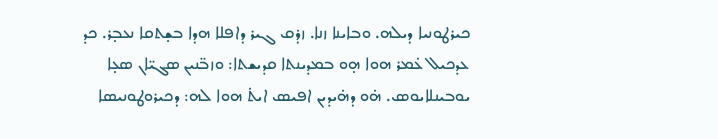ܟܝܪܛܘܢܝܐ ܕܝܠܗ. ܘܒܐܝܢܐ ܙܢܐ. ܙܕ̇ܩ ܓܝܪ ܕܐܦܠܐ ܗܕܐ ܒܫ̣ܬܩܐ ܢܥܒ̣ܪ. ܟܕ ܥܕܟܝܠ ܥ̇ܡܪ ܗܘܐ ܗ̣ܘ ܒܡܕܝܢܬܐ ܩܕܝܫܬܐ: ܘܙܒ̈ܢܝܢ ܣܓܝ̈ܐܢ ܣܥ̣ܐ ܝܘܒܝܢܠܐܝܘܣ. ܗ̇ܘ ܕܗ̇ܝܕܝܢ ܐܦܝܣ ܐܝܬ̇ ܗܘܐ ܠܗ: ܕܟܝܪܘܛܘܢܝܣܐ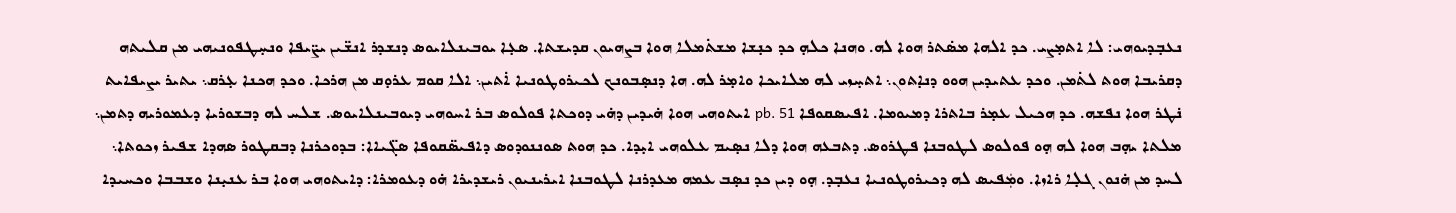ܢܥܒ̣ܕܝܘܗܝ: ܠܐ ܐܬܡ̣ܨܝ. ܟܕ ܐܠܗܐ ܡܣ̇ܬܪ ܗܘܐ ܠܗ. ܘܗܢܐ ܟܠܗ̣ ܟܕ ܟܢ̣ܫܐ ܡܫܬ̇ܡܠܐ ܗܘܐ ܒܨܗܝܘܢ ܩܕܝܫܬܐ. ܣܥ̣ܐ ܝܘܒܝܢܠܐܝܘܣ ܕܢܫܕܪ ܐܢܫ̈ܝܢ ܝܨ̈ܝܦܐ ܘܢܚ̣ܛܦܘܢܝܗܝ ܡܢ ܩܠܝܬܗ ܕܩܪܝܒܐ ܗܘܬ ܠܬ̇ܡܢ. ܘܟܕ ܥܬܝܕܝܢ ܗܘܘ ܕܢܐ̣ܬܘܢ܆ ܐܬܚ̣ܙܝ ܠܗ ܡܠܐܝܟܐ ܘܐܡ̣ܪ ܠܗ. ܗܐ ܕܢܣ̣ܒܘܢܟ ܠܟܝܪܘܛܘܢܝܐ ܐ̇ܬܝܢ܆ ܐܠܐ ܩܘܡ ܥܪܘ̣ܩ ܡܢ ܗܪܟܐ. ܘܟܕ ܗܟܢܐ ܥ̣ܪܩ܆ ܝܬܝܪ ܝܨܝܦܐܝܬ ܢ̇ܛܪ ܗܘܐ ܢܦܫܗ. ܟܕ ܗܟܝܠ ܥܡ̣ܪ ܒܐܬܪܐ ܕܡܝܘܡܐ. ܐܦܝܣܩܘܦܐ pb. 51 ܐܝܬܘܗܝ ܗܘܐ ܗ̇ܝܕܝܢ ܕܗ̇ܝ ܕܘܟܬܐ ܦܘܠܘܣ ܒܪ ܐܚܘܗܝ ܕܝܘܒܝܢܠܐܝܘܣ. ܫܠܚ ܠܗ ܕܒܫܘܪܝܐ ܕܥܡܘܪܝܗ ܕܬܡܢ܆ ܡܠܬܐ ܝܗ̣ܒ ܗܘܐ ܠܗ ܗ̣ܘ ܦܘܠܘܣ ܠܛܘܒܢܐ ܦܛܪܘܣ. ܕܬܒܥܗ ܗܘܐ ܕܠܐ ܢܣ̣ܝܡ ܥܠܘܗܝ ܐܝ̣ܕܐ. ܟܕ ܗܘܬ ܣܘܢܢܘܕܘܣ ܕܐܦܝܣ̈ܩܘܦܐ ܣܓ̈ܝܐܐ: ܒܕܘܟܪܢܐ ܕܒܩܛܘܪ ܣܗܕܐ ܫܦܝܪ ܙܟܘܬܐ܆ ܠܚܕ ܡܢ ܗ̇ܢܘܢ ܓܠ̣ܐ ܪܐܙܐ. ܘܡܲܦܝܣ ܠܗ ܕܟܝܪܘܛܘܢܝܐ ܢܥܒ̣ܕ. ܗ̣ܘ ܕܝܢ ܟܕ ܢܣ̣ܒ ܥܡܗ ܡܥܕܪܢܐ ܠܛܘܒܢܐ ܐܝܪܝܢܝܘܢ ܪܝܫܕܝܪܐ ܗ̇ܘ ܕܥܘܡܪܐ: ܕܐܝܬܘܗܝ ܗܘܐ ܒܪ ܥܢܝ̣ܢܐ ܘܫܒܒܐ ܘܟܚܝܕܐ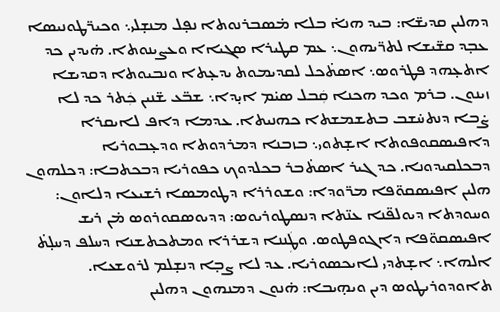ܕܗܠܝܢ ܩܕܝܫ̈ܐ: ܒܝܕ ܗܢܐ̇ ܒܠܐ ܡ̇ܣܒܪܢܘܬܐ ܢܦ̣ܠ ܡܢܫ̣ܠܝ܆ ܘܟܝܪ̈ܛܘܢܝܣܐ ܥܒ̣ܕ ܩܫ̈ܝܫܐ ܠܬܪ̈ܝܗܘܢ܆ ܥܡ ܩܛܝܪܐ ܣܓܝܐܐ ܘܥܨܝܢܘܬܐ. ܗ̇ܝܕܝܢ ܟܕ ܐܬܥ̣ܗܕ ܦܛܪܘܣ܆ ܐܣܬ̇ܟܠ ܠܩܕܝܡܘܬ ܝܕܥ̣ܬܐ ܘܢܒܝܘܬܐ ܕܩܕܝܫܐ ܙܝܢܘܢ. ܒܪܡ ܘܟܕ ܗܟܢܐ ܩܲܒܠ ܣܝ̇ܡ ܐܝ̣ܕܐ܆ ܫܒ̈ܥ ܫ̈ܢܝܢ ܟܲܬܪ ܟܕ ܠܐ ܨ̇ܒܐ ܕܢܬܚ̇ܫܒ ܒܬܫܡܫܬܐ ܟܗܢܝܬܐ. ܥܕܡܐ ܕܐܦ ܠܐܝܩܪܐ ܕܐܦܝܣܩܘܦܘܬܐ ܐܫ̣ܬܘܝ܆ ܒܙܒܢܐ ܕܡܪܕܘܬܐ ܘܕܥ̣ܒܘܪܝܐ ܕܒܟܠܩܝܕܘܢܐ. ܟܕ ܓܝܪ ܐܣܬ̇ܒܪ ܒܟܠܕܘܟ ܟܦܘܪܝܐ ܕܒܟܬܒܐ: ܕܟܠܗܘܢ ܗܠܝܢ ܐܦܝܣܩܘ̈ܦܐ ܡܪ̈ܘܕܐ: ܘܫܘܪܪܐ ܕܛܘܡܣܐ ܪܫܝܥܐ ܕܠܐܘܢ: ܘܚܘܕܬܐ ܕܝܘܠܦ̈ܢܐ ܥܢ̈ܬܐ ܕܢܣܛܘܪܝܘܣ: ܕܕܝܘܣܩܘܪܘܣ ܡ̇ܢ ܪܝܫ ܐܦܝܣܩܘ̈ܦܐ ܕܐܓܘܦܛܘܣ. ܘܛܲܢܢܐ ܕܫܪܪܐ ܘܡܬܟܬܫܢܐ ܕܚܠܦ ܕܚܠ̣ܬ̇ ܐܠܗܐ܆ ܐܫ̣ܬܕܝ ܠܐܝܟܣܘܪܝܐ. ܥܕ ܠܐ ܨܒ̣ܐ ܕܢܫ̣ܠܡ ܠܪܘܫܥܐ. ܬܐܘܕܘܪܝܛܘܣ ܕܝܢ ܘܝܗ̣ܝܒܐ: ܗ̇ܢܘܢ ܕܡܢܗܘܢ ܕܗܠܝܢ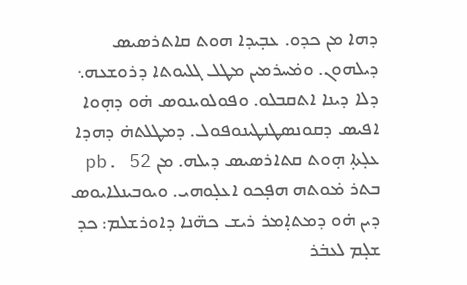ܕܗܐ ܡܢ ܟܕܘ. ܥܒ̣ܝܕܐ ܗܘܬ ܩܐܬܪܣܝܣ ܕܝܠܗܘܢ. ܘܡ̇ܚܪܡܝܢ ܡܛܠ ܓܠܝܘܬܐ ܕܪܘܫܥܗ܆ ܕܠܐ ܕܝܢܐ ܐܬܩܒܠܘ. ܘܦܘܠܘܝܢܘܣ ܗ̇ܘ ܕܗ̣ܘܐ ܐܦܝܣ ܕܩܘܢܣܛܢܛܝܢܘܦܘܠ. ܕܡܛܠܬܗ̇ ܕܗܕܐ ܥܠ̣ܬܐ̣ ܗ̣ܘܬ ܩܬܐܪܣܝܣ ܕܝܠܗ. ܡܢ pb. 52 ܒܬܪ ܡ̇ܘܬܗ ܗܦ̣ܟܘ ܐܥܠ̣ܘܗܝ. ܘܝܘܒܝܢܠܐܝܘܣ ܕܝܢ ܗ̇ܘ ܕܡܬܐ̣ܡܪ ܪܝܫ ܟܗ̈ܢܐ ܕܐܘܪܫܠܡ: ܟܕ ܫܠ̣ܡ ܠܥܒ̇ܪ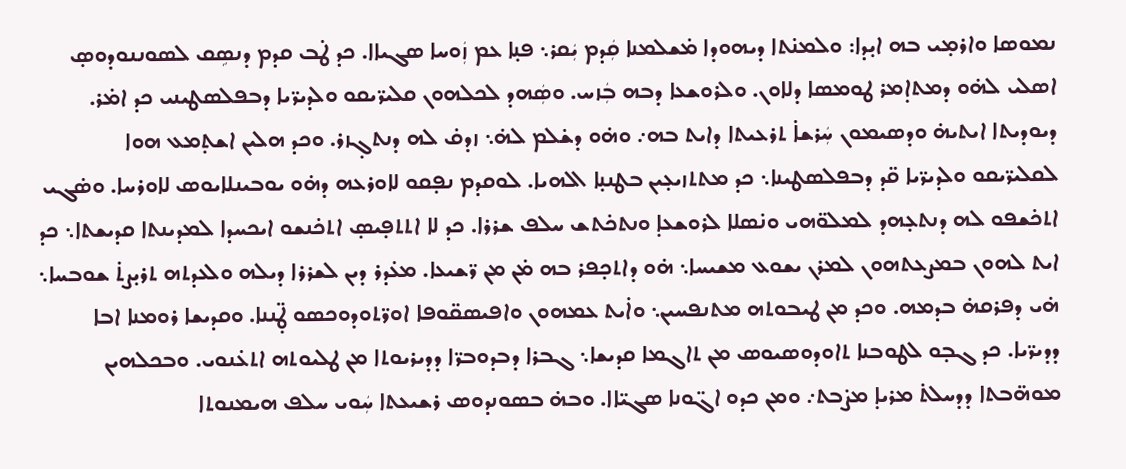ܢܡܘܣܐ ܘܐܪܡ̣ܝ ܒܗ ܐܝ̣ܕܐ: ܘܠܡܢ̇ܬܐ ܕܝܗܘܕܐ ܡ̇ܫܠܡܢܐ ܩܲܕܡ ܝܲܩܪ܆ ܦܢ̣ܐ ܥܡ ܙܲܘܚܐ ܣܓܝܐܐ. ܟܕ ܛ̇ܒ ܩܕܡ ܕܢܣܹܩ ܠܣܘܢܢܘܕܘܣ̣ ܐܣܠܝ ܠܗ̇ܘ ܕܡܬܐ̣ܡܪ ܛܘܡܣܐ ܕܠܐܘܢ. ܘܠܪܘܫܥܐ ܕܒܗ ܒܲܙܚ. ܘܣܲܗܕ ܠܟܠܗܘܢ ܩܠܝܪ̈ܝܩܘ ܘܠܕܝܪ̈ܝܐ ܕܒܦܠܣܛܝܢܝ ܟܕ ܐܡ̇ܪ. ܕܝܘܕܝܬܐ ܐܝܬܝܗ̇ ܘܕܣܝܡܘܢ ܚܲܪܫܐ̇ ܬܪܥܝܬܐ ܕܐܝܬ ܒܗ܇ ܘܗ̇ܘ ܕܫ̇ܠܡ ܠܗ̇܆ ܙܕܩ̇ ܠܗ ܕܢܬܓ̣ܙܪ. ܘܟܕ ܗܠܝܢ ܐܫܬ̣ܡܥ ܗܘܐ ܠܩܠܝܪ̈ܝܩܘ ܘܠܕܝܪ̈ܝܐ ܩ̈ܕ ܕܒܦܠܣܛܝܢܐ܆ ܟܕ ܡܬܬܙܝܥ̣ܝܢ ܒܛܢܢ̣ܐ ܐܠܗܝܐ. ܠܘܩܕܡ ܢܦ̣ܩܘ ܠܐܘܪܥܗ ܕܗ̇ܘ ܝܘܒܝܢܠܐܝܘܣ ܠܐܘܪܚܐ. ܘܣ̇ܓܝ ܐܬܟ̇ܫܦܘ ܠܗ ܕܢܬܥ̣ܗܕ ܠܡܠܘ̈ܗܝ ܘܢ̇ܣܠܐ ܠܪܘܫܥܐ̣ ܘܢܬܟ̇ܬܫ ܚܠܦ ܫܪܪܐ. ܟܕ ܠܐ ܐܬܬܦ̣ܝܣ̣ ܐܬܟ̇ܢܫܘ ܐܝܟܚܕܐ ܠܡܕܝܢܬܐ ܩܕܝܫܬܐ܆ ܟܕ ܐܝܬ ܠܗܘܢ ܒܡܨܥܬܗܘܢ ܠܡܪܢ ܝܫܘܥ ܡܫܝܚܐ܆ ܗ̇ܘ ܕܐܬܟ̣ܦܪ ܒܗ ܡ̇ܢ ܡܢ ܪ̈ܫܝܥܐ. ܡܥ̇ܕܪ ܕܝܢ ܠܫܪܪܐ ܕܝܠܗ ܘܠܥܕܬܗ ܬܪܝ̣ܨܬ̇ ܫܘܒܚܐ܆ ܗ̇ܝ ܕܦܪܩܗ̇ ܒܕܡܗ. ܘܟܕ ܡܢ ܛܝܒܘܬܗ ܡܬܢܦܚܝܢ܆ ܘܐ̇ܝܬ ܥܡܗܘܢ ܘܐܦܝܣܩ̈ܘܦܐ ܐܘܪ̈ܬܘܕܘܟܣܘ ܛ̣̈ܢܢܐ. ܘܩܕܝܫܐ ܪܘܡܢܐ ܐܒܐ ܕܕܝܪ̈ܝܐ. ܟܕ ܓܒ̣ܘ ܠܛܘܒܢܐ ܬܐܘܕܘܣܝܘܣ ܡܢ ܬܐܓܡܐ ܩܕܝܫܐ܆ ܓܒܪܐ ܕܒܕܘܒܪ̈ܐ ܕܕܝܪܝܘܬܐ ܡܢ ܛܠܝܘܬܗ ܐܬܥ̇ܢܘܝ. ܘܒܟܠܗܝܢ ܡܘܗ̈ܒܬܐ ܕܕܚܠܬ̇ ܡܪܝܐ̣ ܡܨ̇ܒܬ܇ ܘܡܢ ܟܕܘ ܐܓ̈ܘܢܐ ܣܓܝ̈ܐܐ. ܘܒܗ̇ ܒܣܘܢܕܘܣ ܪܫܝܥܬܐ ܚܲܘܝ ܚܠܦ ܗܝܡܢܘܬܐ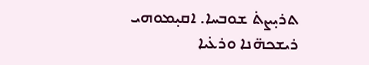ܬܪܝ̣ܨܬ̇ ܫܘܒܚܐ. ܐܩܝ̣ܡܘܗܝ ܪܝܫܟܗ̈ܢܐ ܘܪܥ̇ܝܐ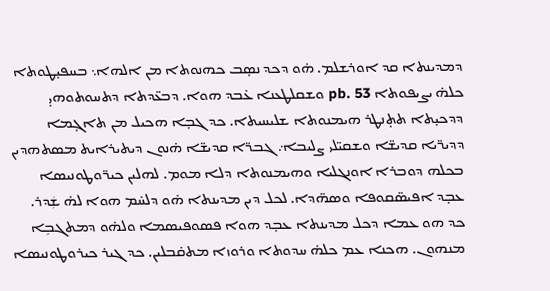ܕܡܕܝܢܬܐ ܩܕ ܐܘܪܫܠܡ. ܗ̇ܘ ܕܟܕ ܢܣ̣ܒ ܟܗܢܘܬܐ ܡܢ ܐܠܗܐ܆ ܒܚܦܝ̣ܛܘܬܐ ܟܠܗ̇ ܝܨܝܦܘܬܐ pb. 53 ܘܫܩܠܛܥܢܐ ܥ̇ܒܕ ܗܘܐ. ܕܒܥ̈ܕܬܐ ܕܬܚܘܬܘܗܝ̣ ܕܕܟܝ̣ܬܐ ܬܬ̣ܢܛܪ ܗܝܡܢܘܬܐ ܫܠܝܚܝܬܐ. ܟܕ ܓܒ̣ܐ ܗܟܝܠ ܡܢ ܬܐܓ̣ܡܐ ܕܕܝܪ̈ܝܐ ܩܕܝܫ̈ܐ ܘܫܩܝ̈ܠܝ ܨܠܝܒܐ܇ ܓܒܪ̈ܐ ܩܕܝܫ̈ܐ ܗ̇ܢܘܢ ܕܝܬܝܪܐܝܬ ܡܣܬܗܕܝܢ ܒܟܠܗ ܕܘܒܪܐ ܐܘܢܓܠܝܐ ܘܗܝܡܢܘܬܐ ܕܠܐ ܡܘܡ. ܠܗܠܝܢ ܟܝܪ̈ܘܛܘܢܝܣܐ ܥܒ̣ܕ ܐܦܝܣ̈ܩܘܦܐ ܘܣܗ̈ܕܐ. ܠܟܠ ܕܝܢ ܡܕܝܢܬܐ ܗ̇ܘ ܕܠܚ̇ܡ ܗܘܐ ܠܗ̇ ܫܲܕܪ. ܟܕ ܗܘ ܥܡܐ ܕܟܠ ܡܕܝܢܬܐ ܥܒ̣ܕ ܗܘܐ ܦܣܘܦܝܣܡܐ ܘܠܗ̇ܘ ܕܡܬܓܒܹܐ ܡܢܗܘܢ. ܗܟܢܐ ܥܡ ܟܠܗ̇ ܚܕܘܬܐ ܘܪܘܙܐ ܡܬܩ̇ܒܠܝܢ. ܟܕ ܓܝܪ ܟܝܪܘܛܘܢܝܣܐ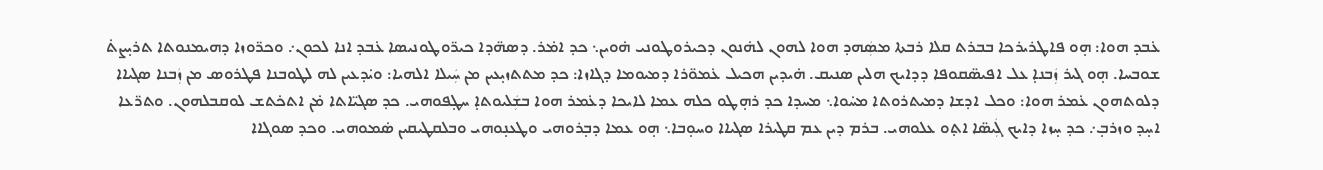ܥ̇ܒܕ ܗܘܐ: ܗ̣ܘ ܦܐܛܪܝܪܟܐ ܒܒܪܬ ܩܠܐ ܪܒܬܐ ܡܣܲܗܕ ܗܘܐ ܠܗܘܢ ܠܗ̇ܢܘܢ ܕܟܝܪܘܛܘܢܝ ܗ̇ܘܝܢ܆ ܟܕ ܐܡ̇ܪ. ܕܣܗ̈ܕܐ ܟܝܪ̈ܘܛܘܢܝܣܐ ܥ̇ܒܕ ܐܢܐ ܠܟܘܢ܇ ܘܟܪ̈ܘܙܐ ܕܗܝܡܢܘܬܐ ܬܪܝ̣ܨܬ̇ ܫܘܒܚܐ. ܗ̣ܘ ܓܝܪ ܙܲܒܢܐ̣ ܥܠ ܐܦܝܣ̈ܩܘܦܐ ܕܕܐܝܟ ܗܠܝܢ ܣܢܝܩ. ܗ̇ܝܕܝܢ ܗܟܝܠ ܥ̇ܡܘ̈ܪܐ ܕܡܝܘܡܐ ܕܓܐܙܐ: ܟܕ ܡܬܬܙܝ̣ܥܝܢ ܡܢ ܚܲܝܠܐ ܐܠܗܝܐ: ܘܝ̇ܕܥܝܢ ܠܗ ܠܛܘܒܢܐ ܦܛܪܘܣ ܡܢ ܙܲܒܢܐ ܣܓܝܐܐ ܕܠܘܬܗܘܢ ܥ̇ܡܪ ܗܘܐ: ܘܟܠ ܐܕܫܐ ܕܡܝܬܪܘܬܐ ܡܚ̇ܘܐ܆ ܡܚܕܐ ܟܕ ܪܗ̣ܛܘ ܟܠܗ ܥܡܐ ܠܐܝܟܐ ܕܥ̇ܡܪ ܗܘܐ ܒܫܲܠܝܘܬܐ̣ ܚܛ̣ܦܘܗܝ. ܟܕ ܣܓܝ̈ܐܬܐ ܡ̇ܢ ܐܬܟ̇ܬܫ ܠܘܩܒܠܗܘܢ. ܘܬܪ̈ܥܐ ܐܚ̣ܕ ܘܙܪܒ̣܇ ܟܕ ܚ̣ܙܐ ܕܐܝܟ ܓܲܝܣ̈ܐ ܐܬ̣ܘ ܥܠܘܗܝ. ܒܪܡ ܕܝܢ ܥܡ ܩܛܝܪܐ ܣܓܝܐܐ ܘܚܘ̣ܒܐ܆ ܗ̣ܘ ܥܡܐ ܕܒ̣ܪܘܗܝ ܘܛܥܢ̣ܘܗܝ ܘܒܠܩܛܝܩܝܢ ܣ̇ܡܘܗܝ. ܘܟܕ ܣܘܓܐܐ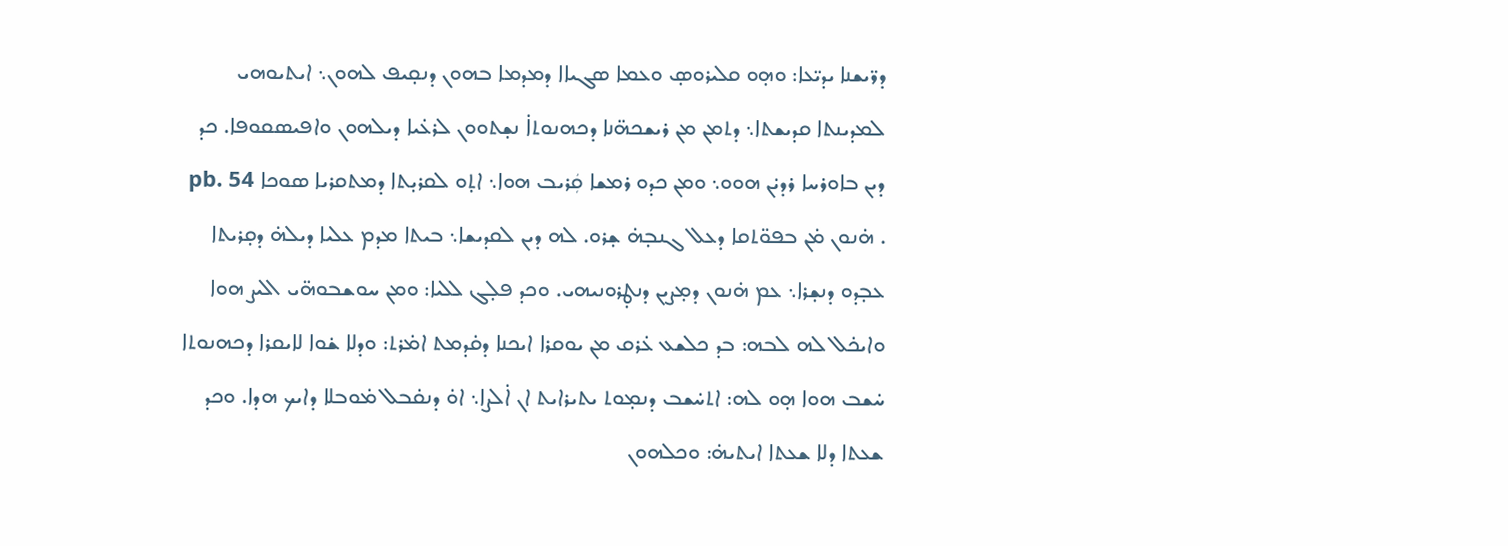ܕܪ̈ܝܫܢܐ ܝܕܝ̈ܥܐ: ܘܗ̣ܘ ܩܠܝܪܘܣ̣ ܘܥܡܐ ܣܓܝܐܐ ܕܡܕܡܐ ܒܗܘܢ ܕܢܩ̣ܝܦ ܠܗܘܢ܆ ܐܝܬܝܘܗܝ ܠܡܕܝܢܬܐ ܩܕܝܫܬܐ܆ ܕܬܡܢ ܡܢ ܪܝܫܟܗ̈ܢܐ ܕܟܗܢܘܬܐ̇ ܢܫ̣ܬܘܘܢ ܠܪܥ̇ܝܐ ܕܝܠܗܘܢ ܘܐܦܝܣܩܘܦܐ. ܟܕ ܕܝܢ ܒܐܘܪܚܐ ܪܕܝ̇ܢ ܗܘܘ܆ ܘܡܢ ܟܕܘ ܪܡܫܐ ܩܲܪܝܒ ܗܘܐ܆ ܐܬ̣ܘ ܠܩܪܝ̣ܬܐ ܕܡܬܩܪܝܐ ܣܘܟܐ pb. 54 . ܗ̇ܢܘܢ ܡ̇ܢ ܒܦܘ̈ܬܩܐ ܕܥܠ ܓܢܒ̣ܗ̇ ܫ̣ܪܘ. ܠܗ ܕܝܢ ܠܩܕܝܫܐ܆ ܒܝܬܐ ܡܕܡ ܥܠܝܐ ܕܝܠܗ̇ ܕܩ̣ܪܝܬܐ ܥܒ̣ܕܘ ܕܢܫ̣ܪܐ܆ ܥܡ ܗ̇ܢܘܢ ܕܡ̣ܨܝܢ ܕܢܛ̣ܪܘܢܝܗܝ. ܘܟܕ ܦܠ̣ܓ ܠܠܝܐ: ܘܡܢ ܚܘܫܒܘܗ̈ܝ ܐܠܝܨ ܗܘܐ ܘܐܝܟ̇ܠ ܠܗ ܠܒܗ: ܒܕ ܟܠܫܥ ܥ̇ܪܩ ܡܢ ܝܘܩܪܐ ܐܝܟܢܐ ܕܩ̇ܕܡܬ ܐܡ̇ܪܬ: ܘܕܠܐ ܫ̇ܘܐ ܠܐܝܩܪܐ ܕܟܗܢܘܬܐ ܚ̇ܫܒ ܗܘܐ ܗ̣ܘ ܠܗ: ܐܬܚ̇ܫܒ ܕܢܡ̣ܘܬ ܝܬܝܪܐܝܬ ܐܢ ܐ̇ܠܨܐ܆ ܐܘ̇ ܕܢܩ̇ܒܠ ܡ̇ܘܒܠܐ ܕܐܝܟ ܗܕܐ. ܘܟܕ ܫܥܬܐ ܕܠܐ ܫܥܬܐ ܐܝܬܝܗ̇: ܘܟܠܗܘܢ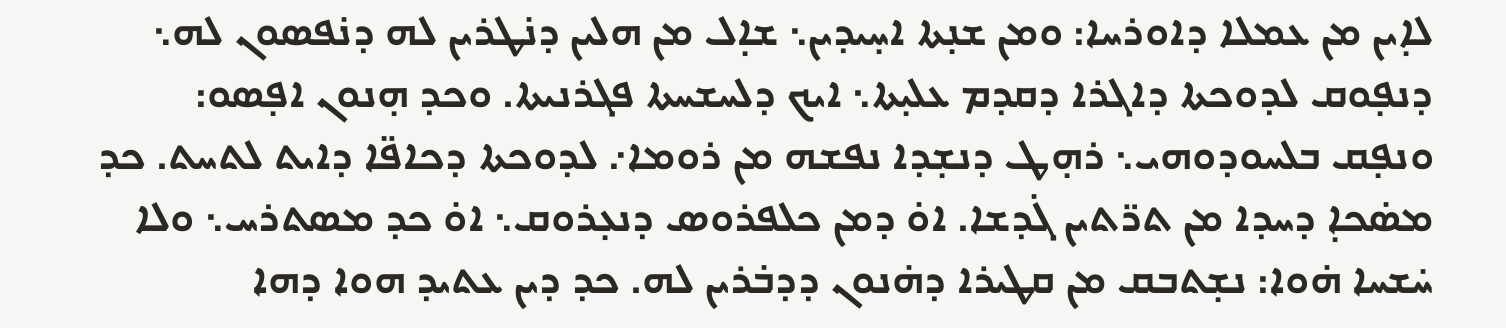ܠܐ̣ܝܢ ܡܢ ܥܡܠܐ ܕܐܘܪܚܐ: ܘܡܢ ܫܢ̣ܬܐ ܐܚ̣ܝܕܝܢ܆ ܫܐ̣ܠ ܡܢ ܗܠܝܢ ܕܢ̇ܛܪܝܢ ܠܗ ܕܢ̇ܦܣܘܢ ܠܗ܆ ܕܢܦ̣ܘܩ ܠܕܘܟܬܐ ܕܐܓܪܐ ܕܩܕܡ ܥܠܝ̣ܬܐ܆ ܐܝܟ ܕܠܚܫܚܬܐ ܦܓܪܢܝܬܐ. ܘܟܕ ܗ̣ܢܘܢ ܐܦ̣ܣܘ: ܘܢܦ̣ܩ ܒܠܚܘܕܘܗܝ܆ ܪܗ̣ܛ ܕܢܫ̣ܕܐ ܢܦܫܗ ܡܢ ܪܘܡܐ܇ ܠܕܘܟܬܐ ܕܟܐܦ̈ܐ ܕܐܝܬ ܠܬܚܬ. ܟܕ ܡܣ̇ܟܐ̣ ܕܚܕܐ ܡܢ ܬܪ̈ܬܝܢ ܓ̇ܕܫܐ. ܐܘ̇ ܕܡܢ ܟܠܦܪܘܣ ܕܢܥ̣ܪܘܩ܆ ܐܘ̇ ܟܕ ܡܣܬܪܚ܆ ܘܠܐ ܚ̇ܫܚܐ ܗ̇ܘܐ: ܢܫ̣ܬܒܩ ܡܢ ܩܛܝܪܐ ܕܗ̇ܢܘܢ ܕܕܒ̇ܪܝܢ ܠܗ. ܟܕ ܕܝܢ ܥܬܝܕ ܗܘܐ ܕܗܐ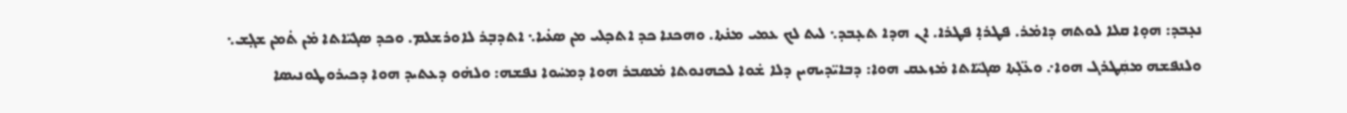ܢܥ̣ܒܕ: ܗܘ̣ܐ ܩܠܐ ܠܘܬܗ ܕܐܡ̇ܪ. ܦܛܪܐ̣ ܦܛܪܐ. ܐܢ ܗܕܐ ܬܥ̣ܒܕ܆ ܠܝܬ ܠܟ ܥܡܝ ܡܢ̇ܬܐ. ܘܗܟܢܐ ܟܕ ܐܬܟ̣ܠܝ ܡܢ ܣܥ̇ܝܐ܆ ܐܬܕܒ̣ܪ ܠܐܘܪܫܠܡ. ܘܟܕ ܣܓܝ̈ܐܬܐ ܡ̇ܢ ܬ̇ܡܢ ܫܓ̣ܫ܆ ܘܠܢܦܫܗ ܡܩܲܛܪܓ ܗܘܐ܇ ܘܥ̈ܠ̣ܬܐ ܣܓܝ̈ܐܬܐ ܡ̇ܙܥܩ ܗܘܐ: ܕܒܐܝ̈ܕܝܗܝܢ ܕܠܐ ܫ̇ܘܐ ܠܟܗܢܘܬܐ ܡ̇ܣܒܪ ܗܘܐ ܕܡܚ̇ܘܐ ܢܦܫܗ: ܘܠܗ̇ܘ ܕܥܬܝܕ ܗܘܐ ܕܟܝܪܘܛܘܢܝܣܐ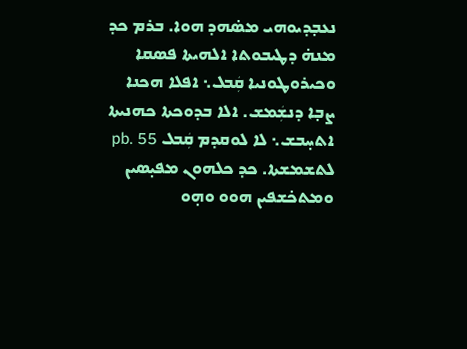ܢܥܒ̣ܕܝܘܗܝ ܡܣ̇ܗܕ ܗܘܐ. ܒܪܡ ܟܕ ܡܢܗ̇ ܕܛܝܒܘܬܐ ܐܠܗܝܬܐ ܦܣܩܐ ܘܟܝܪܘܛܘܢܝܐ ܩܲܒܠ܆ ܐܦܠܐ ܗܟܢܐ ܨܒ̣ܐ ܕܢܫܲܡܫ. ܐܠܐ ܒܕܘܟܬܐ ܟܗܢܝܬܐ ܐܬܚ̣ܒܫ܆ ܠܐ ܠܘܩܕܡ ܩܲܒܠ pb. 55 ܠܬܫܡܫܬܐ. ܟܕ ܟܠܗܘܢ ܡܦܝ̣ܣܝܢ ܘܡܬܟ̇ܫܦܝܢ ܗܘܘ ܘܗ̣ܘ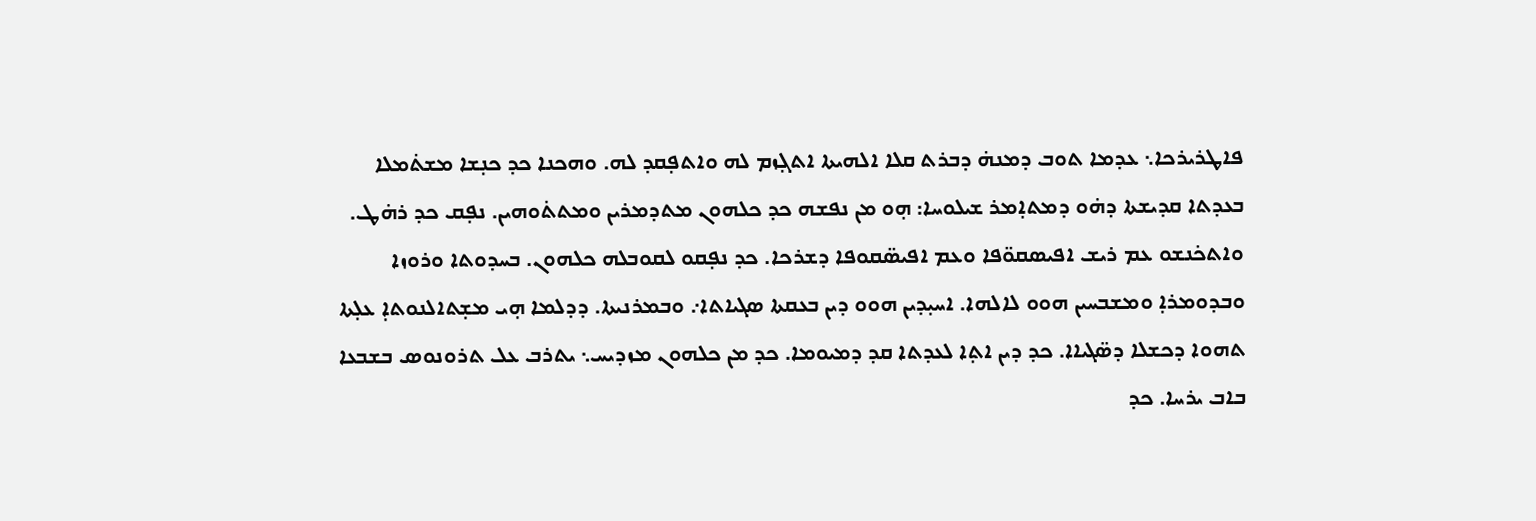ܦܐܛܪܝܪܟܐ܆ ܥܕܡܐ ܬܘܒ ܕܡܢܗ̇ ܕܒܪܬ ܩܠܐ ܐܠܗܝܬܐ ܐܬܓ̣ܙܡ ܠܗ ܘܐܬܦ̣ܩܕ ܠܗ. ܘܗܟܢܐ ܟܕ ܟܢ̣ܫܐ ܡܫܬ̇ܡܠܐ ܒܥܕܬܐ ܩܕܝܫܬܐ ܕܗ̇ܘ ܕܡܬܐ̣ܡܪ ܫܝܠܘܚܐ: ܗ̣ܘ ܡܢ ܢܦܫܗ ܟܕ ܟܠܗܘܢ ܡܬܕܡܪܝܢ ܘܡܬܬ̇ܘܗܝܢ. ܢܦ̣ܩ ܟܕ ܪܗ̇ܛ. ܘܐܬܟ̇ܢܫܘ ܥܡ ܪܝܫ ܐܦܝܣܩܘ̈ܦܐ ܘܥܡ ܐܦܝܣ̈ܩܘܦܐ ܕܫܪܟܐ. ܟܕ ܢܦ̣ܩܘ ܠܩܘܒܠܗ ܟܠܗܘܢ. ܒܚܕܘܬܐ ܘܪܘܙܐ ܘܒܕܘܡܪܐ̣ ܘܡܫܒܚܝܢ ܗܘܘ ܠܐܠܗܐ. ܐܚܝ̣ܕܝܢ ܗܘܘ ܕܝܢ ܒܥܩܬܐ ܣܓܝܐܬܐ܇ ܘܒܡܪܢܝܬܐ. ܕܕܠܡܐ ܗ̣ܝ ܡܫ̣ܬܐܠܢܘܬܐ̣ ܥܠ̣ܬܐ ܬܗܘܐ ܕܟܫܠܐ ܕܣ̈ܓܝܐܐ. ܟܕ ܕܝܢ ܐܬ̣ܐ ܠܥܕܬܐ ܩܕ ܕܡܝܘܡܐ. ܟܕ ܡܢ ܟܠܗܘܢ ܡܙܕܝܚ܆ ܝܬܪܒ ܥܠ ܬܪܘܢܘܣ ܒܫܒܥܐ ܒܐܒ ܝܪܚܐ. ܟܕ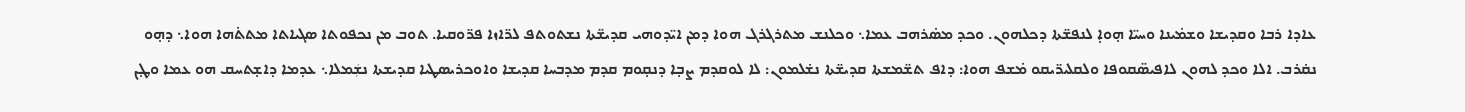ܥܐܕܐ ܪܒܐ ܘܩܕܝܫܐ ܘܫܡ̇ܝܢܐ ܘܚܝ̈ܐ ܗ̣ܘܐ̣ ܠܢܦܫ̈ܬܐ ܕܟܠܗܘܢ. ܘܟܕ ܡܣ̇ܪܗܒ ܥܡܐ܆ ܘܟܠܢܫ ܡܬܪܓܪܓ ܗܘܐ ܕܡܢ ܐܝ̈ܕܘܗܝ ܩܕܝܫ̈ܬܐ ܢܫܬܘܬܦ ܠܪ̈ܐܙܐ ܦܪ̈ܘܩܝܐ. ܬܘܒ ܡܢ ܢܟܦܘܬܐ ܣܓܝܐܬܐ ܡܬܬ̇ܗܐ ܗܘܐ܆ ܕܗ̣ܘ ܢܩ̇ܪܒ. ܐܠܐ ܘܟܕ ܠܗܘܢ ܠܐܦܝܣ̈ܩܘܦܐ ܘܠܩܠܝܪ̈ܝܩܘ ܡ̇ܫܦ ܗܘܐ: ܕܐܦ ܬܫ̈ܡܫܬܐ ܩܕܝܫ̈ܬܐ ܢܫ̇ܠܡܘܢ: ܠܐ ܠܘܩܕܡ ܨܒ̣ܐ ܕܢܩ̣ܘܡ ܩܕܡ ܡܕܒܚܐ ܩܕܝܫܐ ܘܐܘܟܪܝܣܛܝܐ ܩܕܝܫܬܐ ܢܫܲܡܠܐ܆ ܥܕܡܐ ܕܐܫ̣ܬܚܩ ܗܘ ܥܡܐ ܘܛ̣ܢ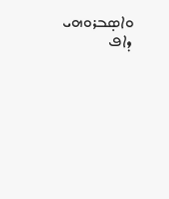ܘܐܣ̣ܒܪܘܗܝ ܕܐܦ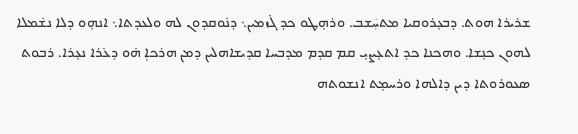ܫܪܝܪܐ ܗܘܬ. ܕܒܥ̣ܪܘܩܝܐ ܡܬܚܲܫܒ. ܘܪܗ̣ܛܘ ܟܕ ܓ̇ܙܡܝܢ܆ ܕܢ̇ܘܩܕܘܢ ܠܗ ܘܠܥܕܬܐ܆ ܐܢܗ̣ܘ ܕܠܐ ܢܫ̇ܡܠܐ ܠܗܘܢ ܟܢ̣ܫܐ. ܘܗܟܢܐ ܟܕ ܐܬܥ̣ܨܝ̣ ܩܡ ܩܕܡ ܡܕܒܚܐ ܩܕܝܫܐܗܠܝܢ ܕܡܢ ܗܪܟܐ̣ ܗ̇ܘ ܕܥ̇ܪܐ ܢܥ̣ܪܐ. ܪܒܘܬ ܣܥܘܪܘܬܐ ܕܝܢ ܕܐܠܗܐ ܘܪܚܡ̣ܬ ܐܢܫܘܬܗ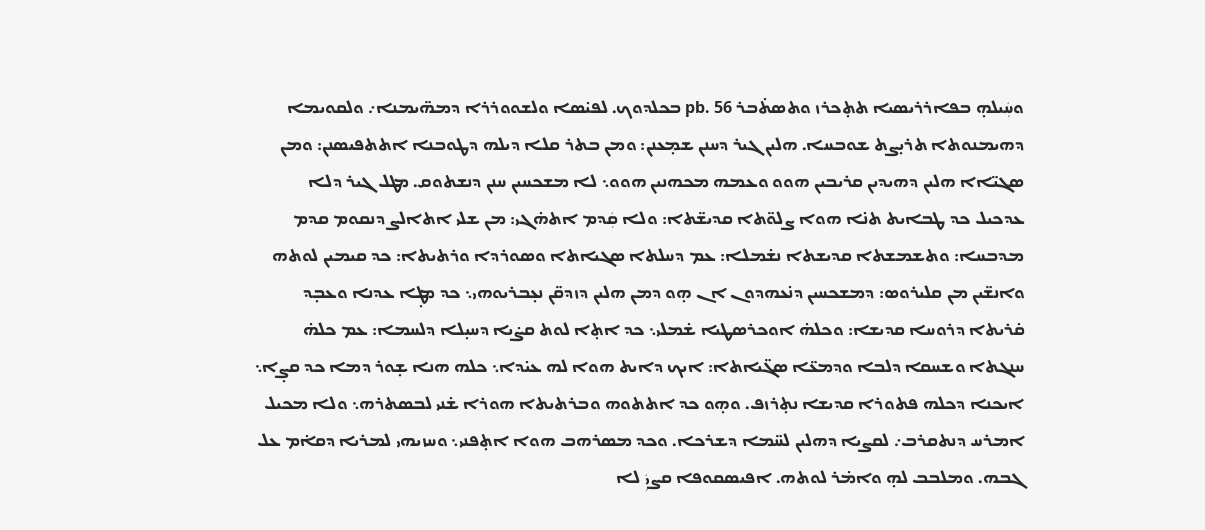ܘܚܲܝܠܗ̣ ܒܦܐܪܪܝܣܝܐ ܬܬ̣ܟܪܙ ܘܬܣܬ̇ܒܪ pb. 56 ܒܟܠܕܘܟ. ܠܦܝ̇ܣܐ ܘܠܫܘܘܪܪܐ ܕܡܗ̈ܝܡܢܐ܇ ܘܠܩܘܝܡܐ ܕܗܝܡܢܘܬܐ ܬܪܝ̣ܨܬ ܫܘܒܚܐ. ܗܠܝܢ ܓܝܪ ܕܚܢܢ ܫܡ̣ܥܢܢ: ܘܡܢ ܒܬܪ ܩܠܐ ܕܝܠܗ ܕܛܘܒܢܐ ܐܬܬܦܝܣܢܢ: ܘܡܢ ܣܓܝ̈ܐܐ ܗܠܝܢ ܕܗܝܕܝܢ ܩܪܝܒܝܢ ܗܘܘ ܘܥܡܗ ܡܟܗܢܝܢ ܗܘܘ܆ ܠܐ ܡܫܟܚܝܢ ܚܢܢ ܕܢܫܬܘܩ. ܡܛܠ ܓܝܪ ܕܠܐ ܥܕܟܝܠ ܟܕ ܛܒܐܝܬ ܬܢ̇ܐ ܗܘܐ ܨܠܘ̈ܬܐ ܩܕܝܫ̈ܬܐ: ܘܠܐ ܩܲܕܡ ܐܬܗ̇ܓܝ: ܡܢ ܫܠܝ ܐܬܐܠܨ ܕܢܩܘܡ ܩܕܡ ܡܕܒܚܐ: ܘܬܫܡܫܬܐ ܩܕܝܫܬܐ ܢܫ̇ܡܠܐ: ܥܡ ܕܚܠܬܐ ܣܓܝܐܬܐ ܘܣܘܪܕܐ ܘܪܬܝܬܐ: ܟܕ ܩܝܡܝܢ ܠܘܬܗ ܘܐܢܫ̈ܝܢ ܡܢ ܩܠܝܪܘܣ: ܕܡܫܟܚܝܢ ܕܢ̇ܥܗܕܘܢ ܐܢ ܗ̣ܘ ܕܡܢ ܗܠܝܢ ܕܙܕܩ̈ܢ ܢܥ̣ܒܪܝܘܗܝ܆ ܟܕ ܡܛ̣ܐ ܥܕܢܐ ܘܥܒ̣ܕ ܩ̇ܪܝܬܐ ܕܪܘܚܐ ܩܕܝܫܐ: ܘܟܠܗ̇ ܐܘܟܪܣܛܝܐ ܫ̇ܡܠܝ܆ ܟܕ ܐܬ̣ܐ ܠܘܬ ܩܨ̇ܝܐ ܕܚܝ̣ܠܐ ܕܠܚܡܐ: ܥܡ ܟܠܗ̇ ܚܢܓܬܐ ܘܫܚܩܐ ܕܠܒܐ ܘܕܡܥ̈ܐ ܣܓ̈ܝܐܬܐ: ܐܝܟ ܕܐܝܬ ܗܘܐ ܠܗ ܥܝ̇ܕܐ܆ ܟܠܗ ܗܢܐ ܫ̣ܘܪ ܕܡܐ ܟܕ ܩܨ̣ܐ܆ ܐܝܟܢܐ ܕܟܠܗ ܦܬܘܪܐ ܩܕܝܫܐ ܢܬ̣ܪܙܦ. ܘܗ̣ܘ ܟܕ ܐܬܬܘܗ ܘܒܪܬܝܬܐ ܗܘܪܐ ܫ̇ܢܝ ܠܒܣܬܪܗ܆ ܘܠܐ ܡܟܝܠ ܐܡܪܚ ܕܢܬܩܪܒ܇ ܠܩܨܝܐ ܕܗܠܝܢ ܠܚ̈ܡܐ ܕܫܪܟܐ. ܘܟܕ ܡܣܪܗܒ ܗܘܐ ܐܬ̣ܦܢܝ܆ ܘܚܙܝܗܝ ܠܡܪܝܐ ܕܩܐ̇ܡ ܥܠ ܓܒܗ. ܘܡܠܒܒ ܠܗ̣ ܘܐܡ̇ܪ ܠܘܬܗ. ܐܦܝܣܩܘܦܐ ܩܨܝܲ ܠܐ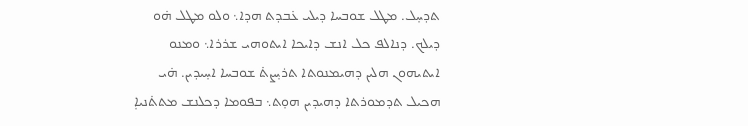ܬܕܚ̣ܠ. ܡܛܠ ܫܘܒܚܐ ܕܝܠܝ ܥ̇ܒܕܬ ܗܕܐ܆ ܘܠܘ ܡܛܠ ܗ̇ܘ ܕܝܠܟ. ܕܢܐܠܦ ܟܠ ܐܢܫ ܕܐܝܟܐ ܐܝܬܘܗܝ ܫܪܪܐ܆ ܘܡܢܘ ܐܝܬܝܗܘܢ ܗܠܝܢ ܕܗܝܡܢܘܬܐ ܬܪܝ̣ܨܬ̇ ܫܘܒܚܐ ܐܚ̣ܝܕܝܢ. ܗ̇ܝ ܗܟܝܠ ܬܕܡܘܪܬܐ ܕܗܝܕܝܢ ܗܘ̣ܬ܆ ܒܦܘܡܐ ܕܟܠܢܫ ܡܬܬ̇ܢܝܐ̣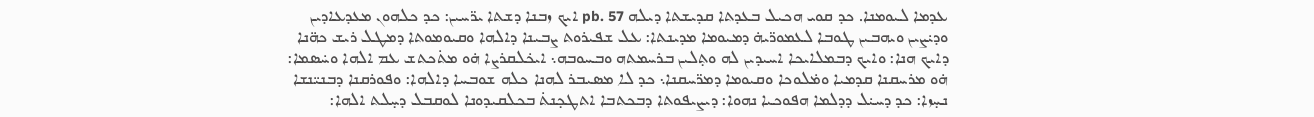ܥܕܡܐ ܠܝܘܡܢܐ. ܟܕ ܩܘܝ ܗܟܝܠ ܒܥܕܬܐ ܩܕܝܫܬܐ ܕܝܠܗ pb. 57 ܐܝܟ ܙܒܢܐ ܕܫܬܐ ܝܪ̈ܚܝܢ: ܟܕ ܟܠܗܘܢ ܡܥܕܥܐܕܝܢ ܘܕܝ̇ܨܝܢ ܘܝܗܒܝܢ ܛܘܒܐ ܠܥܡܘܪ̈ܝܗ̇ ܕܡܝܘܡܐ ܡܕܝܢܬܐ: ܥܠ ܫܦܝܪܘܬ ܨܒܝܢܐ ܕܐܠܗܐ ܘܩܝܘܡܘܬܐ ܕܡܛܠ ܪܝܫ ܟܗ̈ܢܐ ܕܐܝܟ ܗܢܐ: ܘܐܝܟ ܕܒܡܠܐܝܟܐ ܐܚܝܕܝܢ ܠܗ ܘܬ̣ܠܝܢ ܒܪܚܡܬܗ ܘܒܚܘܒܗ܆ ܐܝܟ̇ܠܩܪܨܐ ܗ̇ܘ ܡܬ̇ܟܬܫ ܥܡ ܐܠܗܐ ܘܚ̇ܣܡܐ: ܗ̇ܘ ܡܪܚܩܢܐ ܩܕܡܝܐ ܘܡ̇ܠܘܟܐ ܘܩܝܘܡܐ ܕܡܪ̈ܚܩܢܐ܆ ܟܕ ܠܐ ܡܣܝܒܪ ܠܗܢܐ ܟܠܗ ܫܘܒܚܐ ܕܐܠܗܐ: ܘܦܘܪܩܢܐ ܕܒܢܝ̈ܢܫܐ ܢܚ̣ܙܐ: ܟܕ ܕܚܝ̇ܠ ܕܕܠܡܐ ܗܦܘܟܝܐ ܢܗܘܐ: ܕܝܨܝܦܘܬܐ ܕܒܟܬܒܐ ܐܬܛܟ̣ܢܬ̇ ܒܟܠܩܝܕܘܢܐ ܠܘܩܒܠ ܕܚ̣ܠܬ ܐܠܗܐ: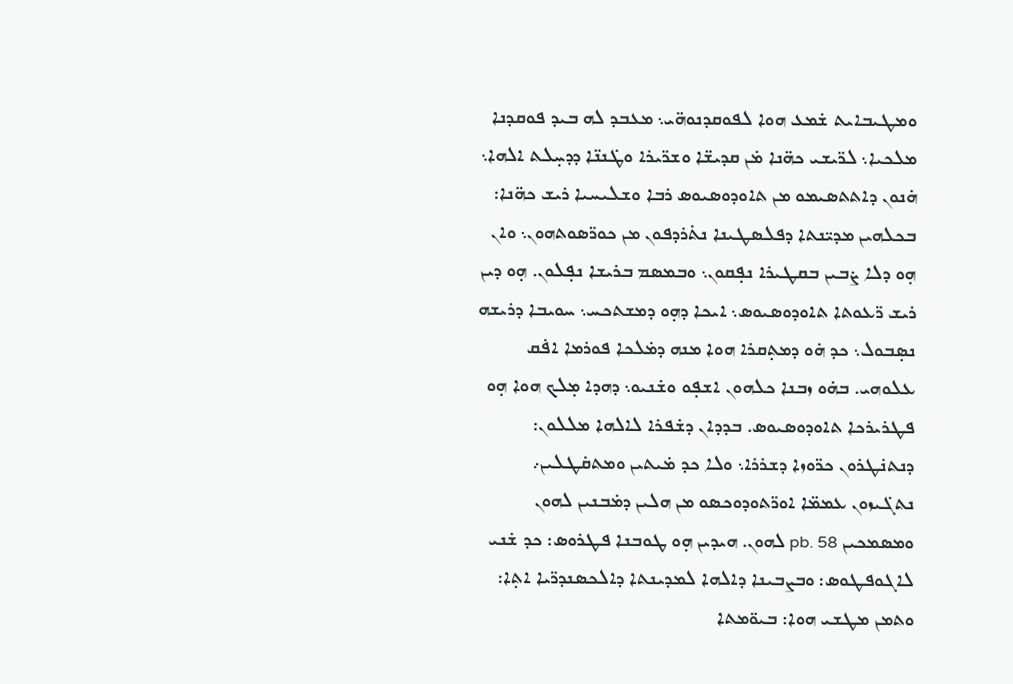ܘܡܛܝܒܐܝܬ ܫ̇ܡܥ ܗܘܐ ܠܦܘܩܕܢܘܗ̈ܝ܆ ܡܥܒܕ ܠܗ ܒܝܕ ܦܘܩܕܢܐ ܡܠܟܝܐ܆ ܠܪ̈ܝܫܝ ܟܗ̈ܢܐ ܡ̇ܢ ܩܕܝܫ̈ܐ ܘܫܪ̈ܝܪܐ ܘܛ̇ܢܢ̈ܐ ܕܕܚ̣ܠܬ ܐܠܗܐ܆ ܗ̇ܢܘܢ ܕܐܬܬܣܝܡܘ ܡܢ ܬܐܘܕܘܣܝܘܣ ܪܒܐ ܘܫܠܝܚܝܐ ܪܝܫ ܟܗ̈ܢܐ: ܒܟܠܗܝܢ ܡܕܝ̈ܢܬܐ ܕܦܠܣܛܝܢܐ ܢܬ̇ܪܕܦܘܢ ܡܢ ܟܘܪ̈ܣܘܬܗܘܢ܆ ܘܐܢ ܗ̣ܘ ܕܠܐ ܨ̇ܒܝܢ ܒܩܛܝܪܐ ܢܦ̣ܩܘܢ܆ ܘܒܡܣܡ ܒܪܝܫܐ ܢܦ̣ܠܘܢ. ܗ̣ܘ ܕܝܢ ܪܝܫ ܪ̈ܥܘܬܐ ܬܐܘܕܘܣܝܘܣ܆ ܐܝܟܐ ܕܗ̣ܘ ܕܡܫܬܟܚ܆ ܚܘܝܒܐ ܕܪܝܫܗ ܢܣ̣ܒܘܠ܆ ܟܕ ܗ̇ܘ ܕܡܬ̣ܩܪܐ ܗܘܐ ܡܢܗ ܕܡ̇ܠܟܐ ܦܘܪܡܐ ܐܦ̇ܩ ܥܠܘܗܝ. ܒܗ̇ܘ ܙܒܢܐ ܟܠܗܘܢ ܐܫܦ̣ܘ ܘܫ̇ܢܝܘ܆ ܕܗܕܐ ܡ̣ܠܟ ܗܘܐ ܗ̣ܘ ܦܛܪܝܪܟܐ ܬܐܘܕܘܣܝܘܣ. ܒܕܕܐܢ ܕܫ̇ܦܪܐ ܠܐܠܗܐ ܡܠܠܘܢ: ܕܢܬܢ̇ܛܪܘܢ ܟܪ̈ܘܙܐ ܕܫܪܪܐ܆ ܘܠܐ ܟܕ ܡ̇ܝܬܝܢ ܘܡܬܩ̇ܛܠܝܢ܇ ܢܬܓ̇ܝܙܘܢ ܥܡܡ̈ܐ ܐܘܪ̈ܬܘܕܘܟܣܘ ܡܢ ܗܠܝܢ ܕܡ̇ܒܢܝܢ ܠܗܘܢ ܘܡܣܡܟܝܢ pb. 58 ܠܗܘܢ. ܗܝܕܝܢ ܗ̣ܘ ܛܘܒܢܐ ܦܛܪܘܣ: ܟܕ ܫ̇ܢܝ ܠܐܓܘܦܛܘܣ: ܘܒܨܒܝܢܐ ܕܐܠܗܐ ܠܡܕܝܢܬܐ ܕܐܠܟܣܢܕܪ̈ܝܐ ܐܬ̣ܐ: ܘܬܡܢ ܡܛܫܝ ܗܘܐ: ܒܝܘ̈ܡܬܐ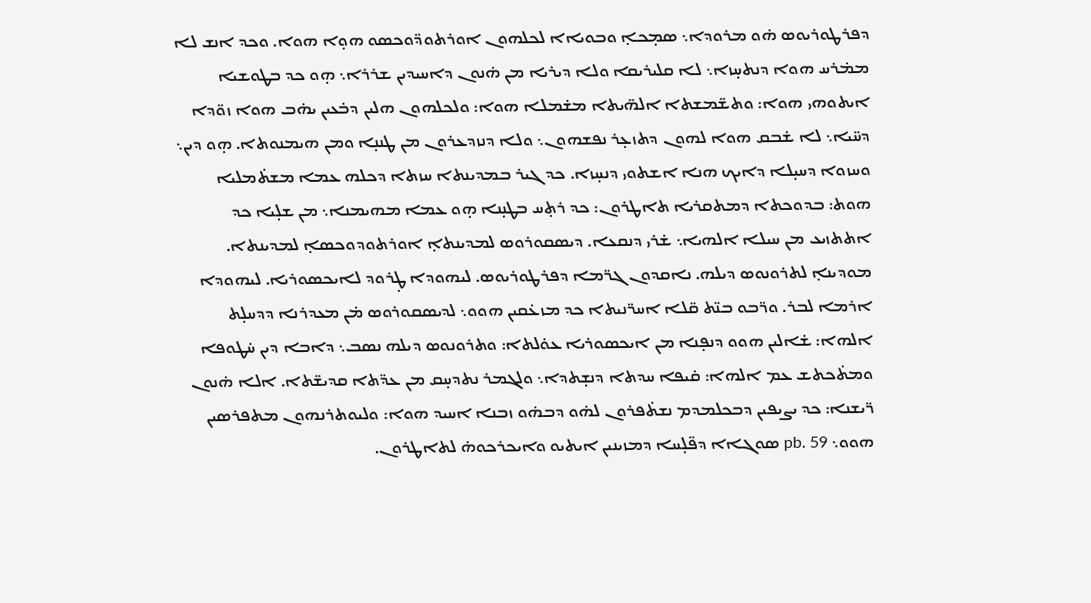ܕܦܪܛܘܪܝܘܣ ܗ̇ܘ ܡܪܘܕܐ܆ ܣܡ̣ܟܐ̣ ܘܒܘܝܐܐ ܠܟܠܗܘܢ ܐܘܪܬܘܕ̈ܘܟܣܘ ܗܘ̣ܐ ܗܘܐ. ܘܟܕ ܐܢܫ ܠܐ ܡܡ̇ܪܚ ܗܘܐ ܕܢܬܚ̣ܙܐ܆ ܠܐ ܩܠܝܪܝܩܐ ܘܠܐ ܕܝܪܝܐ ܡܢ ܗ̇ܢܘܢ ܕܐܚܝܕܝܢ ܫܪܪܐ܆ ܗ̣ܘ ܟܕ ܒܛܘܫܝܐ ܐܝܬܘܗܝ ܗܘܐ: ܘܬܫ̈ܡܫܬܐ ܐܠܗ̈ܝܬܐ ܡܫ̇ܡܠܐ ܗܘܐ: ܘܠܟܠܗܘܢ ܗܠܝܢ ܕܒ̇ܥܝܢ ܝܗ̇ܒ ܗܘܐ ܙܘ̈ܕܐ ܕܚ̈ܝܐ܆ ܠܐ ܫ̇ܒܩ ܗܘܐ ܠܗܘܢ ܕܬܙܥ̣ܪ ܢܦܫܗܘܢ܆ ܘܠܐ ܕܢܙܕܥܪܘܢ ܡܢ ܛܢܢ̣ܐ ܘܡܢ ܗܝܡܢܘܬܐ. ܗ̣ܘ ܕܝܢ܆ ܘܚܙܘܐ ܕܚܝ̣ܠܐ ܕܐܝܟ ܗܢܐ ܐܫܬܘܝ ܕܢܚ̣ܙܐ. ܟܕ ܓܝܪ ܒܡܕܝܢܬܐ ܚܙܬܐ ܕܟܠܗ ܥܡܐ ܡܫܬ̇ܡܠܝܐ ܗܘܬ: ܒܕܘܟܬܐ ܕܡܬܩܪܝܐ ܬܐܛܪܘܢ: ܟܕ ܪܬ̣ܚ ܒܛܢ̣ܢܐ ܗ̣ܘ ܥܡܐ ܡܗܝܡܢܐ܆ ܡܢ ܫܠ̣ܝܐ ܟܕ ܐܬܬܙܝܥ ܡܢ ܚܝܠܐ ܐܠܗܝܐ܆ ܫ̇ܪܝ ܕܢܩܥܐ. ܕܝܣܩܘܪܘܣ ܠܡܕܝܢܬܐ̣ ܐܘܪܬܘܕܘܟܣܐ̣ ܠܡܕܝܢܬܐ. ܡܘܕܝܢܐ̣ ܠܬܪܘܢܘܣ ܕܝܠܗ. ܢܐܩܕܘܢ ܓܪ̈ܡܐ ܕܦܪܛܘܪܝܘܣ. ܠܝܗܘܕܐ ܛ̣ܪܘܕ ܠܐܝܟܣܘܪܝܐ. ܠܝܗܘܕܐ ܐܪܡܐ ܠܒܪ. ܘܪ̈ܒܘ ܒܢ̈ܬ ܩ̈ܠܐ ܐܚܪ̈ܢܝܬܐ ܟܕ ܡܙܥ̇ܩܝܢ ܗܘܘ܆ ܠܕܝܣܩܘܪܘܣ ܡ̇ܢ ܡܥܕܪܢܐ ܕܕܚܠ̣ܬ ܐܠܗܐ: ܫ̇ܐܠܝܢ ܗܘܘ ܕܢܦ̣ܢܐ ܡܢ ܐܝܟܣܘܪܝܐ ܥܘ̇ܠܬܐ: ܘܬܪܘܢܘܣ ܕܝܠܗ ܢܣܒ܆ ܕܐܒܐ ܕܝܢ ܚ̇ܛܘܦܐ ܘܡܬ̇ܟܬܫ ܥܡ ܐܠܗܐ: ܩ̇ܝܦܐ ܚܕܬܐ ܕܢܫ̣ܬܕܐ܆ ܘܠܓܡܪ ܢܬܕܚ̣ܩ ܡܢ ܥܕ̈ܬܐ ܩܕܝܫ̈ܬܐ. ܐܠܐ ܗ̇ܢܘܢ ܪ̈ܝܫܢܐ: ܟܕ ܝܨܝܦܝܢ ܕܒܟܠܡܕܡ ܢܫܬ̇ܦܪܘܢ ܠܗ̇ܘ ܕܒܗ̇ܘ ܙܒܢܐ ܐܚܝܕ ܗܘܐ: ܘܠܝܘܬܪܢܗܘܢ ܡܬܦܪܣܝܢ ܗܘܘ܆ pb. 59 ܣܘܓܐܐ ܕܦ̈ܠ̣ܚܐ ܕܡܙܝܢܝܢ ܐܝܬܝܘ ܘܐܝܟܪܟܘܗ̇ ܠܬܐܛܪܘܢ.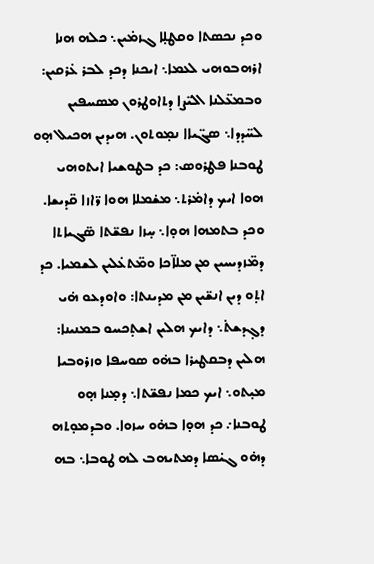ܘܟܕ ܢܟܣܬܐ ܘܩܛܠ̣ܐ ܓܙܡ̇ܝܢ܆ ܟܠܗ ܗܢܐ ܐܪܗܒܘܗܝ ܠܥܡܐ܆ ܐܝܟܢܐ ܕܟܕ ܠܒܪ ܥ̇ܪܩܝܢ: ܘܒܡܥ̈ܠܢܐ ܐܠܝ̈ܨܐ ܕܬܐܘܛܪܘܢ ܡܣܚܦܝܢ ܠܚ̈ܕܕܐ܆ ܣܓ̈ܝܐܐ ܢܡ̣ܘܬܘܢ. ܗܝܕܝܢ ܗܟܝܠ ܗ̣ܘ ܛܘܒܢܐ ܦܛܪܘܣ: ܟܕ ܒܛܘܫܝܐ ܐܝܬܘܗܝ ܗܘܐ ܐܝܟ ܕܐܡ̇ܪܬ܆ ܡܫ̇ܡܠܐ ܗܘܐ ܪ̈ܐܙܐ ܩ̈ܕܝܫܐ. ܘܟܕ ܒܬܡܗܐ ܗܘ̣ܐ܆ ܚ̣ܙܐ ܢܦܫ̈ܬܐ ܣ̈ܓܝܐܬܐ ܕܡ̈ܙܕܝܚܝܢ ܡܢ ܡܠܐ̈ܟܐ ܘܡ̈ܬܥ̇ܠܝܢ ܠܫܡܝܐ. ܟܕ ܐܬ̣ܘ ܕܝܢ ܐܢܫ̈ܝܢ ܡܢ ܡܕܝܢܬܐ: ܘܐܘܕܥܘ ܗ̇ܝ ܕܓ̣ܕܫܬ̇܆ ܕܐܝܟ ܗܠܝܢ ܐܫܬ̣ܟܚܘ ܒܡܢܝܢܐ: ܗܠܝܢ ܕܒܩܛܝܪܐ ܒܗ̇ܘ ܣܘܚܦܐ ܘܙܪܘܒܝܐ ܡܝ̣ܬܘ܆ ܐܝܟ ܟܡܐ ܢܦܫ̈ܬܐ܆ ܕܡ̣ܢܐ ܗ̣ܘ ܛܘܒܢܐ܇ ܟܕ ܗܘ̣ܐ ܒܗ̇ܘ ܚܙܘܐ. ܘܒܕܡܘ̣ܬܗ ܕܗ̇ܘ ܓܝ̇ܣܐ ܕܡܬܝܗܒ ܠܗ ܛܘܒܐ܆ ܒܗ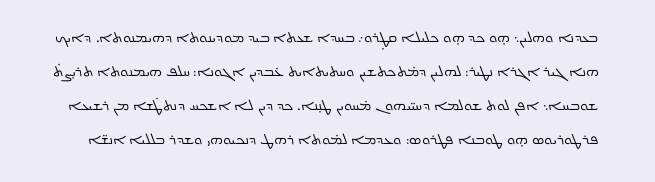ܒܥܕܢܐ ܘܗܠܝܢ܆ ܗ̣ܘ ܟܕ ܗ̣ܘ ܟܠܝܠܐ ܩܛ̣ܪܘ܇ ܒܚܕܐ ܫܥܬܐ ܒܝܕ ܡܘܕܝܢܘܬܐ ܕܗܝܡܢܘܬܐ. ܕܐܝܟ ܗܢܐ ܓܝܪ ܐܓܪܐ ܢܛܝܪ: ܠܗܠܝܢ ܕܡ̇ܬܟܬܫܝܢ ܘܚܬܝܬܐܝܬ ܥ̇ܒܕܝܢ ܐܓܘܢܐ: ܚܠܦ ܗܝܡܢܘܬܐ ܬܪܝ̣ܨܬ̇ ܫܘܒܚܐ܆ ܐܦܢ ܠܘܬ ܫܘܠܡܐ ܕܚܝ̈ܝܗܘܢ ܡ̇ܚܘܝܢ ܛܢ̣ܢܐ. ܟܕ ܕܝܢ ܠܐ ܐܫܟܚ ܕܢܬܛ̇ܫܐ ܡܢ ܪܫܝܥܐ ܦܪܛܘܪܝܘܣ ܗ̣ܘ ܛܘܒܢܐ ܦܛܪܘܣ: ܘܥܕܡܐ ܠܡ̇ܘܬܐ ܪܗܛ ܕܢܟܝܘܗܝ ܘܫܕܪ ܒܠܠܝܐ ܐܢܫ̈ܐ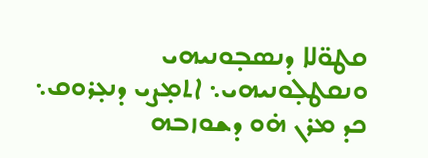ܩܛܘ̈ܠܐ ܕܢܣܒ̣ܘܢܝܗܝ ܘܢܩܛܠ̣ܘܢܝܗܝ܆ ܐܬܡ̣ܨܝ ܕܢܥ̣ܪܘܩ܆ ܟܕ ܡܪܢ ܗ̇ܘ ܕܫܘܙܒܗ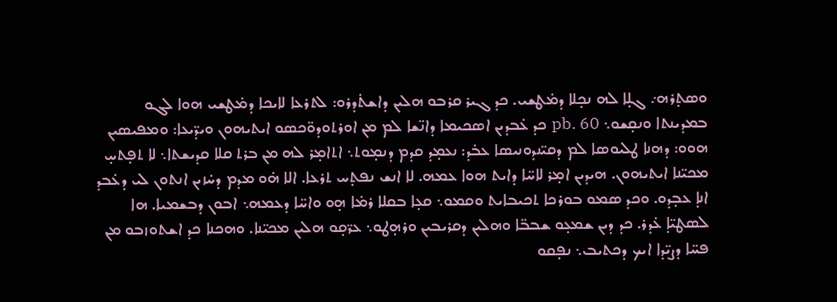ܘܣܬ̣ܪܗ܇ ܓܠ̣ܐ ܠܗ ܢܟ̣ܠܐ ܕܡ̇ܛܫܝ. ܟܕ ܓܝܪ ܩܪܒܘ ܗܠܝܢ ܕܐܫܬ̇ܕܪܘ: ܠܬܪܥܐ ܠܐܝܟܐ ܕܡ̇ܛܫܝ ܗܘܐ ܠܓܘ ܒܡܕܝܢܬܐ ܘܢܩ̣ܫܘ܆ pb. 60 ܟܕ ܥ̇ܒܕܝܢ ܐܣܟܝܡܐ ܕܐܢ̈ܫܐ ܠܡ ܡܢ ܐܘܪܬܘܕܘ̈ܟܣܘ ܐܝܬܝܗܘܢ ܘܝܕ̈ܝܥܐ: ܘܡܦܝܣܝܢ ܗܘܘ: ܕܗܢܐ ܛܠܝܘܣܐ ܠܡ ܕܩܝ̈ܢܕܘܢܝܣܐ ܥܒ̇ܕ: ܢܥܡ̣ܕ ܩܕܡ ܕܢܡ̣ܘܬ܆ ܐܬܐܡ̣ܪ ܠܗ ܡܢ ܒܪܬ ܩܠܐ ܩܕܝܫܬܐ܆ ܠܐ ܬܦ̣ܬܚ̣ ܡܟܝ̈ܢܐ ܐܝܬܝܗܘܢ. ܗܝܕܝܢ ܐܡ̣ܪ ܠܐܚ̈ܐ ܕܐܝܬ ܗܘܐ ܥܡܗ. ܠܐ ܐܢܫ ܢܦܬ̣ܚ ܬܪܥܐ. ܐܠܐ ܗ̇ܘ ܡܕܡ ܕܚ̇ܙܝܢ ܐܢܬܘܢ ܠܝ ܕܥ̇ܒܕ ܐܢܐ̣ ܥܒ̣ܕܘ. ܘܟܕ ܣܡܘ ܒܘܪܟܐ ܬܟܝܒܐܝܬ ܘܩܡܘ܆ ܩܥ̣ܐ ܒܩܠܐ ܪܡ̇ܐ ܗ̣ܘ ܘܐܚ̈ܐ ܕܥܡܗ܆ ܐܒܘܢ ܕܒܫܡܝܐ. ܗܐ ܠܣܛܝ̈ܐ̣ ܥ̇ܕܪ. ܟܕ ܕܝܢ ܫܡܥ̣ܘ ܫܒܒ̈ܐ ܘܗܠܝܢ ܕܩܪܝܒܝܢ ܘܪܗ̣ܛܘ܆ ܥܪ̈ܩ̣ܘ ܗܠܝܢ ܡܟܝ̈ܢܐ. ܘܗܟܢܐ ܟܕ ܐܫܬܘܙܒܘ ܡܢ ܦܚ̈ܐ ܕܨܝ̈ܕܐ ܐܝܟ ܕܟܬܝܒ܆ ܢܦ̣ܩܘ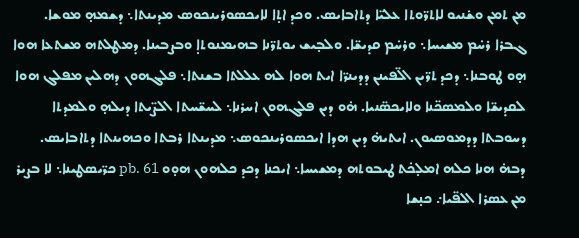ܡܢ ܬܡܢ ܘܫ̇ܢܝܘ ܠܐܬܪ̈ܘܬܐ ܥܠܝ̈ܐ ܕܬܐܒܐܝܣ. ܘܟܕ ܐܬ̣ܐ ܠܐܝܟܣܘܪܝܢܟܘܣ ܡܕܝܢܬܐ܆ ܕܫܡܗ̣ ܡܘܫܐ. ܓܒܪܐ ܪܚ̇ܡ ܡܫܝܚܐ܆ ܘܪܚ̇ܡ ܩܕܝܫ̈ܐ. ܘܠܒ̣ܝܫ ܝܘܬܪ̈ܢܐ ܒܗܝܡܢܘܬܐ̣ ܘܒܨܒܝܢܐ. ܕܡܛܠܬܗ ܡܫܬܥܐ ܗܘܐ ܗ̣ܘ ܛܘܒܢܐ܆ ܕܟܕ ܬܪ̈ܝܢ ܐܠ̈ܦܝܢܢ ܕܕܝܢܪ̈ܐ ܐܝܬ ܗܘܐ ܠܗ ܥܠܠܬܐ ܒܫܢܬܐ܆ ܦܠܓܗܘܢ ܕܗܠܝܢ ܡܦܠܓ ܗܘܐ ܠܩܕܝܫ̈ܐ ܘܠܡܣܟ̈ܢܐ ܘܠܐܝܟܣ̈ܢܝܐ. ܗ̇ܘ ܕܝܢ ܦܠܓܗܘܢ ܐܚܪܢܐ܆ ܠܚܫ̈ܚܬܐ ܐܠܨ̈ܝܬܐ ܕܝܠܗ̣ ܘܠܡܕܬܐ ܕܚܘܒܬܐ ܕܕܡܘܣܝܘܢ. ܐܝܬܝܗ̇ ܕܝܢ ܗܕܐ ܐܝܟܣܘܪܝܢܟܘܣ܆ ܡܕܝܢܬܐ ܪܒܬܐ ܘܟܗܝܢܬܐ ܕܬܐܒܐܝܣ. ܕܒܗ̇ ܗܢܐ ܟܠܗ ܐܡܠ̣ܟ̇ܬ ܛܝܒܘܬܗ ܕܡܫܝܚܐ܆ ܐܝܟܢܐ ܕܟܕ ܟܠܗܘܢ ܗܘ̣ܘ pb. 61 ܟܪ̈ܝܣܛܝܢܐ܆ ܠܐ ܒܨܝܪ ܡܢ ܥܣܪܐ ܐܠܦ̈ܝܐ܇ ܟܢ̣ܫܐ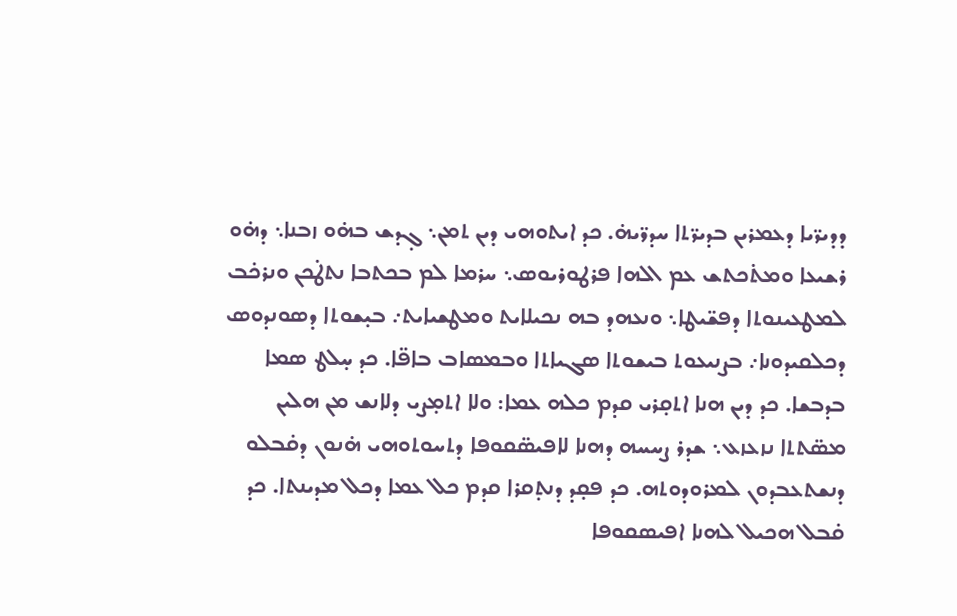ܕܕܝܪ̈ܝܐ ܕܥܡܪܝܢ ܒܕܝܪ̈ܬܐ ܚܕܪ̈ܝܗ̇. ܟܕ ܐܝܬܘܗܝ ܕܝܢ ܬܡܢ܆ ܓ̣ܕܫ ܒܗ̇ܘ ܙܒܢܐ܆ ܕܗ̇ܘ ܪܫܝܥܐ ܘܡܬ̇ܟܬܫ ܥܡ ܐܠܗܐ ܦܪܛܘܪܝܘܣ܆ ܚܪܡܐ ܠܡ ܒܟܬܒܐ ܢܬܛ̇ܟܢ ܘܢܪܟ̇ܒ ܠܡܛܥܝܢܘܬܐ ܕܦܫ̈ܝܛܐ܆ ܘܢܥܗܕ ܒܗ ܢܟܝܠܐܝܬ ܘܡܛܫܝܐܝܬ܇ ܒܝ̣ܫܘܬܐ ܕܣܘܢܕܘܣ ܕܟܠܩܝܕܘܢܐ܇ ܒܨܢܝܥܘܬ ܒܝܫܘܬܐ ܣܓܝܐܬܐ ܘܒܡܣܐܒ ܒܐܦ̈ܐ. ܟܕ ܚ̣ܠܛ ܣܡܐ ܒܕܒܫܐ. ܟܕ ܕܝܢ ܗܢܐ ܐܬܩ̣ܪܝ ܩܕܡ ܟܠܗ ܥܡܐ: ܘܠܐ ܐܬܡ̣ܨܝ ܕܠܐܢܫ ܡܢ ܗܠܝܢ ܡܣ̈ܬܬܐ ܢܙܥܙܥ܆ ܫܕܪ ܨܚܚܗ ܕܗܢܐ ܠܐܦܝܣ̈ܩܘܦܐ ܕܬܚܘܬܘܗܝ ܗ̇ܢܘܢ ܕܩ̇ܒܠܘ ܕܢܫܬܥܒܕܘܢ ܠܡܪܘܕܘܬܗ. ܟܕ ܦܩ̣ܕ ܕܢܬ̣ܩܪܐ ܩܕܡ ܟܠ ܥܡܐ ܕܟܠ ܡܕܝܢܬܐ. ܟܕ ܩ̇ܒܠ ܗܟܝܠ ܠܗܢܐ ܐܦܝܣܩܘܦܐ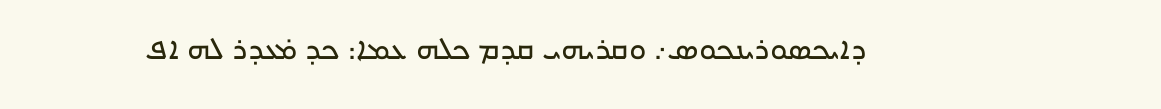ܕܐܝܟܣܘܪܝܢܟܘܣ܇ ܘܩܪܝܗܝ ܩܕܡ ܟܠܗ ܥܡܐ: ܟܕ ܡ̇ܥܕܪ ܠܗ ܐܦ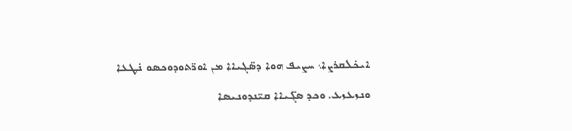ܐܝܟ̇ܠܩܪܨܐ܆ ܚܨܝܦ ܗܘܐ ܕܣ̈ܓܝܐܐ ܡܢ ܐܘܪ̈ܬܘܕܘܟܣܘ ܢ̇ܛܥܐ ܘܢܙܥܙܥ. ܘܟܕ ܣܓ̈ܝܐܐ ܩܝ̈ܢܕܘܢܝܣܐ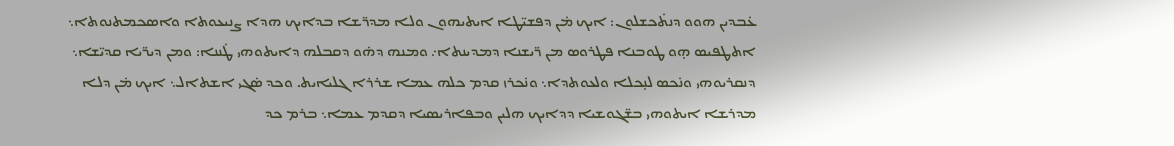ܥ̇ܒܕܝܢ ܗܘܘ ܕܢܬ̇ܟܫܠܘܢ: ܐܝܟ ܡ̇ܢ ܕܦܫܝ̈ܛܐ ܐܝܬܝܗܘܢ ܘܠܐ ܡܕܪ̈ܫܐ ܒܕܐܝܟ ܗܕܐ ܨܢܝܥܘܬܐ ܘܐܣܟܡܬܢܘܬܐ܆ ܐܬܛܦܝܣ ܗ̣ܘ ܛܘܒܢܐ ܦܛܪܘܣ ܡܢ ܪ̈ܝܫܢܐ ܕܡܕܝܢܬܐ܇ ܘܡܢܗ ܕܗ̇ܘ ܕܩܒܠܗ ܕܐܝܬܘܗܝ ܛ̇ܢܢܐ: ܘܡܢ ܕܝܪ̈ܝܐ ܩܕܝ̈ܫܐ܆ ܕܢܩܪܝܘܗܝ ܘܢ̇ܟܣ ܠܢ̣ܟܠܐ ܘܠܥܘܬܕܐ܆ ܘܢ̇ܟܪܙ ܩܕܡ ܟܠܗ ܥܡܐ ܫܪܪܐ ܓܠܝܐܝܬ. ܘܟܕ ܣ̇ܓܝ ܐܫܬܐܠ܆ ܐܝܟ ܡ̇ܢ ܕܠܐ ܡܕܪܫܐ ܐܝܬܘܗܝ ܒܫ̈ܓܘܫܝܐ ܕܕܐܝܟ ܗܠܝܢ ܘܒܦܐܪܝܣܝܐ ܕܩܕܡ ܥܡܐ܆ ܒܪܡ ܟܕ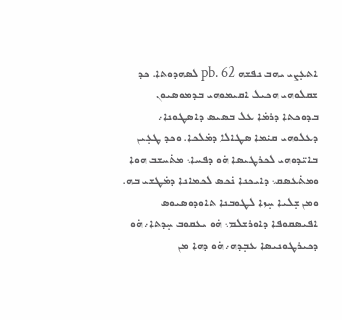ܐܬܥ̣ܨܝ ܝܗܒ ܢܦܫܗ pb. 62 ܠܣܗܕܘܬܐ. ܟܕ ܫܩܠܘܗܝ ܗܟܝܠ ܐܩܝܡܘܗܝ ܒܕܡܘܣܝܘܢ ܒܕܘܟܬܐ ܕܪܡ̇ܐ ܥܠ ܒܣܝܣ ܕܐܣܛܘܢܐ܇ ܕܥܠܘܗܝ ܩܝ̇ܡܐ ܣܛܐܠܐ ܕܡ̇ܠܟܐ. ܘܟܕ ܛܥ̣ܝܢ ܒܐܝ̈ܕܘܗܝ ܠܟܪܛܝܣܐ ܗ̇ܘ ܕܦܚܐ܆ ܡܬ̇ܚܫܒ ܗܘܐ ܘܡܬ̇ܥܣܩ܆ ܕܐܝܟܢܐ ܢ̇ܟܣ ܠܟܡܐܢܐ ܕܡ̇ܛܫܝ ܒܗ. ܘܡܢ ܫ̣ܠܝܐ ܚ̣ܙܐ ܠܛܘܒܢܐ ܬܐܘܕܘܣܝܘܣ ܐܦܝܣܩܘܦܐ ܕܐܘܪܫܠܡ܆ ܗ̇ܘ ܝܥܩܘܒ ܚ̣ܕܬܐ܇ ܗ̇ܘ ܕܟܝܪܛܘܢܝܣܐ ܥܒ̣ܕܗ܇ ܗ̇ܘ ܕܗܐ ܡܢ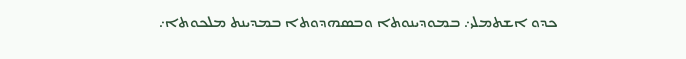ܟܕܘ ܐܫܬܡܠܝ܇ ܒܡܘܕܝܢܘܬܐ ܘܒܣܗܕܘܬܐ ܒܡܕܝܢܬ ܡܠܟܘܬܐ܇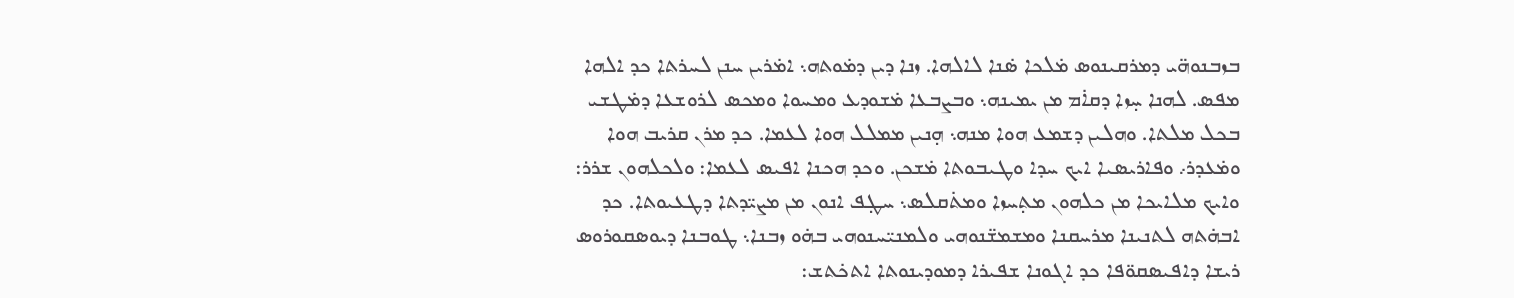ܒܙܒܢܘܗ̈ܝ ܕܡܪܩܝܢܘܣ ܡ̇ܠܟܐ ܣ̇ܢܐ ܠܐܠܗܐ. ܙܢܐ ܕܝܢ ܕܡ̇ܘܬܗ܆ ܐܡ̇ܪܝܢ ܚܢܢ ܠܚܪܬܐ ܟܕ ܐܠܗܐ ܡܦܣ. ܠܗܢܐ ܚ̣ܙܐ ܕܩܐ̇ܡ ܡܢ ܝܡܝܢܗ܆ ܘܒܨܒܥܐ ܡ̇ܫܘܕܥ ܘܡܚܘܐ ܘܡܟܣ ܠܪܘܫܥܐ ܕܡ̇ܛܫܝ ܒܟܠ ܡܠܬܐ. ܘܗܠܝܢ ܕܫܡܥ ܗܘܐ ܡܢܗ܆ ܗ̣ܢܝܢ ܡܡܠܠ ܗܘܐ ܠܥܡܐ. ܟܕ ܡܪܢ ܩܪܝܒ ܗܘܐ ܘܡ̇ܥܕܪ܇ ܘܦܐܪܝܣܝܐ ܐܝܟ ܚܕܐ ܘܛܝܒܘܬܐ ܡ̇ܫܟܢ. ܘܟܕ ܗܟܢܐ ܐܦܝܣ ܠܥܡܐ: ܘܠܟܠܗܘܢ ܫܪܪ: ܘܐܝܟ ܡܠܐܝܟܐ ܡܢ ܟܠܗܘܢ ܡܬ̣ܚܙܐ ܘܡܬ̇ܩܠܣ܆ ܚܛ̣ܦ ܐܢܘܢ ܡܢ ܡܨܝ̈ܕܬܐ ܕܛܥܝܘܬܐ. ܟܕ ܐܒܗ̇ܬܗ ܠܬܢܝܢܐ ܡܪܚܩܢܐ ܘܡܫܡܫ̈ܢܘܗܝ ܘܠܡܢܝ̈ܚܢܘܗܝ ܒܗ̇ܘ ܙܒܢܐ܆ ܛܘܒܢܐ ܕܝܘܣܩܘܪܘܣ ܪܝܫܐ ܕܐܦܝܣܩܘ̈ܦܐ ܟܕ ܐܓܘܢܐ ܫܦܝܪܐ ܕܡܘܕܝܢܘܬܐ ܐܬܟ̇ܬܫ: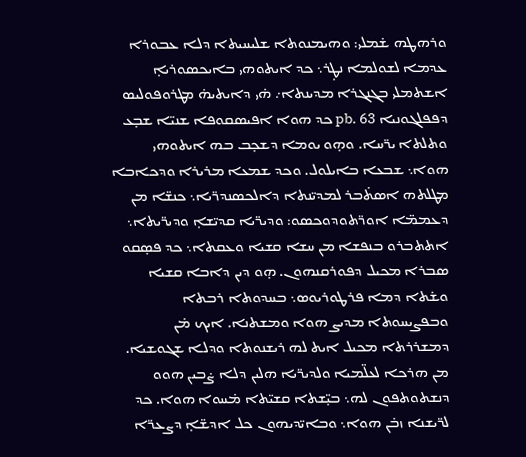ܘܪܗܛܗ ܫ̇ܡܠܝ: ܘܗܝܡܢܘܬܐ ܫܠܝܚܝܬܐ ܕܠܐ ܥܒܘܪܐ ܥܕܡܐ ܠܫܘܠܡܐ ܢܛ̣ܪ܆ ܟܕ ܐܝܬܘܗܝ ܒܐܝܟܣܘܪܝܐ̣ ܐܫܬܡܠܝ ܒܓܢܓܪܐ ܡܕܝܢܬܐ܇ ܗ̇ܝ ܕܐܝܬܝܗ̇ ܡܛܪܘܦܘܠܝܣ ܕܦܦܠܓܘܢܝܐ pb. 63 ܟܕ ܗܘܐ ܐܦܝܣܩܘܦܐ ܫܢܝ̈ܐ ܫܒ̣ܥ ܘܬܠܬܐ ܝܪ̈ܚܐ. ܘܗ̣ܘ ܝܘܡܐ ܕܫܟ̣ܒ ܒܗ ܐܝܬܘܗܝ ܗܘܐ܆ ܫܒܥܐ ܒܐܝܠܘܠ. ܘܟܕ ܫܡܥܐ ܡܪܝܪܐ ܘܕܟܐܒܐ ܡܛܠܬܗ ܐܣܬ̇ܒܪ ܠܡܕܝ̈ܢܬܐ ܕܐܠܟܣܢܕܪ̈ܝܐ܆ ܟܢܫ̈ܐ ܡܢ ܕܥܡܡ̈ܐ ܐܘܪ̈ܬܘܕܘܟܣܘ: ܘܕܝܪ̈ܝܐ ܩܕܝ̈ܫܐ̣ ܘܕܝܪ̈ܝܬܐ܆ ܐܬܬܒܪܘ ܒܢܦܫܐ ܡܢ ܚܫܐ ܩܫܝܐ ܘܥܩܬܐ܆ ܟܕ ܦܣ̣ܩܘ ܣܒܪܐ ܡܟܝܠ ܕܦܘܪܩܢܗܘܢ. ܗ̣ܘ ܕܝܢ ܕܐܒܐ ܩܫܝܐ ܘܫ̇ܬܐ ܕܡܐ ܦܪܛܘܪܝܘܣ܆ ܒܚܕܘܬܐ ܪܒܬܐ ܘܒܦܨܝܚܘܬܐ ܡܕܝܨ ܗܘܐ ܘܡܫܬܢܐ. ܐܝܟ ܡ̇ܢ ܕܡܫܪܪܬܐ ܡܟܝܠ ܐܝܬ ܠܗ ܪܝܫܢܘܬܐ ܘܕܠܐ ܫܓܘܫܝܐ. ܡܢ ܗܪܟܐ ܠܥܠ̈ܡܝܐ ܘܠܕܝܪ̈ܝܐ ܗܠܝܢ ܕܠܐ ܨ̇ܒܝܢ ܗܘܘ ܕܢܫܬܘܬܦܘܢ ܠܗ܆ ܒܝ̣̈ܫܬܐ ܩܫܝ̈ܬܐ ܡ̇ܚܘܐ ܗܘܐ. ܟܕ ܠܪ̈ܝܫܢܐ ܙܒ̇ܢ ܗܘܐ܆ ܘܒܐܝ̈ܕܝܗܘܢ ܟܠ ܐܕܫ̈ܐ̣ ܕܨܥܪ̈ܐ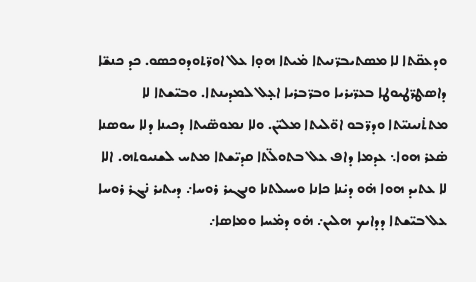ܘܕܥܩ̈ܬܐ ܠܐ ܡܣܬܝܒܪ̈ܢܝܬܐ ܡ̇ܝܬܐ ܗܘ̣ܐ ܥܠ ܐܘܪ̈ܬܘܕܘܟܣܘ. ܟܕ ܟܢܫ̈ܐ ܕܐܣܛܪ̈ܛܝܘܛܐ ܒܥܪ̈ܝܪܝܐ ܘܒܪ̈ܒܪܝܐ ܐܥ̣ܠ ܠܡܕܝܢܬܐ. ܘܒܝ̈ܫܬܐ ܠܐ ܡܬܬ̇ܢܝܢܝ̈ܬܐ ܘܕܪ̈ܒܘ ܐܘ̈ܠܝܬܐ ܡܠܝ̈ܢ. ܘܠܐ ܢܡܘܣ̈ܝܬܐ ܕܟܝܢܐ ܕܠܐ ܚܘܣܢܐ ܣ̇ܥܪ ܗܘܐ܆ ܥܕܡܐ ܕܐܦ ܥܠ ܒܬܘܠ̈ܬܐ ܩܕܝ̈ܫܬܐ ܡܬܚ ܠܫܢܝܘܬܗ. ܐܠܐ ܠܐ ܥܬܝܕ ܗܘܐ ܗ̇ܘ ܕܝ̇ܢܐ ܟܐܢܐ ܘܚܝܠܬܢܐ ܘܢܓܝܪ ܪܘܚܐ܇ ܕܝܬܝܪ ܢ̇ܓܪ ܪܘܚܐ ܥܠ ܒܝ̈ܫܬܐ ܕܕܐܝܟ ܗܠܝܢ܇ ܗ̇ܘ ܕܡ̇ܚܐ ܘܡܐܣܐ܇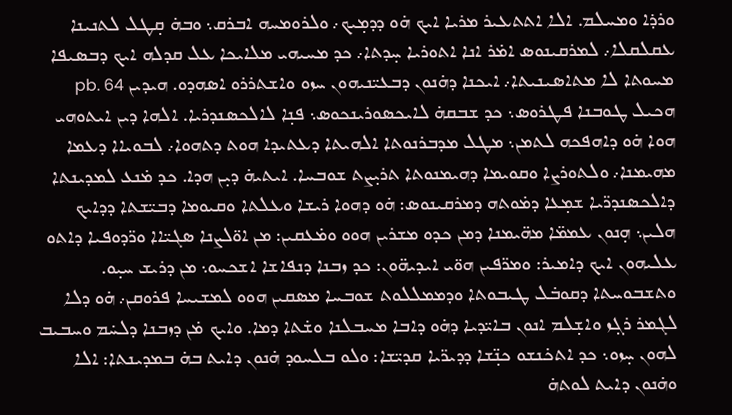ܘܪܕ̇ܐ ܘܡܚܠܡ. ܐܠܐ ܐܬܬܥܝܪ ܡܪܝܐ ܐܝܟ ܗ̇ܘ ܕܕܡ̣ܝܟ܇ ܘܠܪܘܡܚܗ ܐܒܪܩ܆ ܘܒܗ̇ ܩ̣ܛܠ ܠܬܢܝܢܐ ܥܩܠܩܠܐ܇ ܠܡܪܩܝܢܘܣ ܐܡ̇ܪ ܐܢܐ ܐܬܘܪܝܐ ܚ̣ܕܬܐ܇ ܟܕ ܡܚܝܗܝ ܡܠܐܝܟܐ ܥܠ ܩܕܠܗ ܐܝܟ ܕܒܣܝܦܐ ܡܚܘܬܐ ܠܐ ܡܬܐܣܝܢܝܬܐ܇ ܐܝܟܢܐ ܕܗ̇ܢܘܢ ܕܒܥܝ̈ܢܝܗܘܢ ܚܙܘ ܘܐܫܬܪܪܘ ܐܣܗܕܘ. ܗܝܕܝܢ pb. 64 ܗܟܝܠ ܛܘܒܢܐ ܦܛܪܘܣ܆ ܟܕ ܫܒܩܗ̇ ܠܐܝܟܣܘܪܝܢܟܘܣ܆ ܦܢ̣ܐ ܠܐܠܟܣܢܕܪܝܐ. ܐܠܗܐ ܕܝܢ ܐܝܬܘܗܝ ܗܘܐ ܗ̇ܘ ܕܐܗܦܟܗ ܠܬܡܢ܆ ܡܛܠ ܡܕܒܪܢܘܬܐ ܐܠܗܝܬܐ ܕܥܬܝܕܐ ܗܘܬ ܕܬܗܘܐ܇ ܠܒܘܝܐܐ ܕܥܡܐ ܡܗܝܡܢܐ܇ ܘܠܬܘܪܨܐ ܘܩܘܝܡܐ ܕܗܝܡܢܘܬܐ ܬܪܝ̣ܨܬ ܫܘܒܚܐ. ܐܝܬܝܗ̇ ܕܝ̣ܢ ܗܕܐ. ܟܕ ܡ̇ܢܥ ܠܡܕܝܢܬܐ ܕܐܠܟܣܢܕܪ̈ܝܐ ܫܡ̣ܥܐ ܕܡ̇ܘܬܗ ܕܡܪܩܝܢܘܣ: ܗ̇ܘ ܕܗܘܐ ܪܝܫܐ ܘܥܠܬܐ ܘܩܝܘܡܐ ܕܒܝ̈ܫܬܐ ܕܕܐܝܟ ܗܠܝܢ܆ ܗ̣ܢܘܢ ܥܡܡ̈ܐ ܡܗ̈ܝܡܢܐ ܕܡܢ ܟܕܘ ܡܫܪܝܢ ܗܘܘ ܘܡ̇ܥܩܝܢ: ܡܢ ܐܘ̈ܠܨܢܐ ܣܓܝ̈ܐܐ ܘܪ̈ܕܘܦܝܐ ܕܐܬܘ ܥܠܝܗܘܢ ܐܝܟ ܕܐܡܝܪ: ܘܡܪ̈ܦܝܢ ܗܘ̈ܝ ܐܝܕܝܗ̈ܘܢ: ܟܕ ܙܒܢܐ ܕܢܦܐܫܐ ܐܫܟܚܘ܆ ܡܢ ܕܪܝܫ ܚܝ̣ܘ. ܘܬܫܒܘܚܬܐ ܕܩܘܒ̇ܠ ܛܝܒܘܬܐ ܘܕܡܡܠܠܘܬ ܫܘܒܚܐ ܡܣܩܝܢ ܗܘܘ ܠܡܫܝܚܐ ܦܪܘܩܢ܇ ܗ̇ܘ ܕܠܐ ܠܓܡܪ ܪܓ̣ܙ ܘܐܫ̣ܠܡ ܐܢܘܢ ܒܐܝ̈ܕܝܐ ܕܗ̇ܘ ܕܐܒܐ ܡܚܒܠܢܐ ܘܫ̇ܬܐ ܕܡܐ. ܘܐܝܟ ܡ̇ܢ ܕܙܒܢܐ ܕܠܚ̇ܡ ܘܚܒܝܒ ܠܗܘܢ ܚ̣ܙܘ܆ ܟܕ ܐܬܟ̇ܢܫܘ ܟܢ̣̈ܫܐ ܕܕܝܪ̈ܝܐ ܩܕܝ̈ܫܐ: ܘܠܘ ܒܠܚܘܕ ܗ̇ܢܘܢ ܕܐܝܬ ܒܗ̇ ܒܡܕܝܢܬܐ: ܐܠܐ ܘܗ̇ܢܘܢ ܕܐܝܬ ܠܘܬܗ̇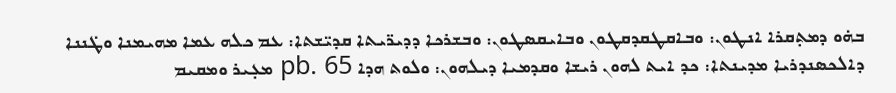ܒܗ̇ܘ ܕܡܬ̣ܩܪܐ ܐܢܛܘܢ: ܘܒܐܩܛܩܕܩܛܘܢ ܘܒܐܝܩܣܛܘܢ: ܘܒܫܪܟܐ ܕܕܝܪ̈ܝܬܐ ܩܕܝ̈ܫܬܐ: ܥܡ ܟܠܗ ܥܡܐ ܡܗܝܡܢܐ ܘܛ̇ܢܢܐ ܕܐܠܟܣܢܕܪܝܐ ܡܕܝܢܬܐ: ܟܕ ܐܝܬ ܠܗܘܢ ܪܝܫܐ ܘܩܕܡܝܐ ܕܝܠܗܘܢ: ܘܠܘܬ ܗܕܐ pb. 65 ܡܥ̣ܝܪ ܘܡܩܝܡ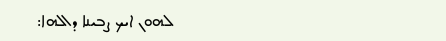ܠܗܘܢ ܐܝܟ ܨܒܝܢܐ ܕܐܠܗܐ: